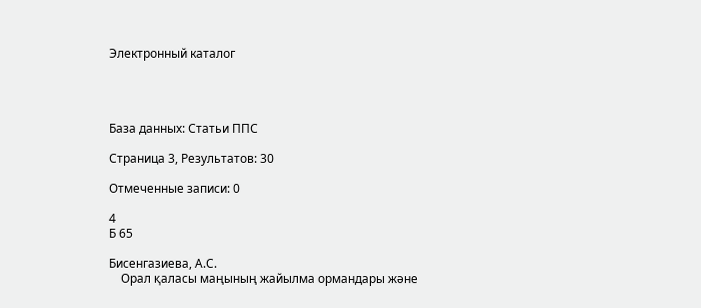Электронный каталог




База данных: Статьи ППС

Страница 3, Результатов: 30

Отмеченные записи: 0

4
Б 65

Бисенгазиева, А.С.
    Орал қаласы маңының жайылма ормандары жəне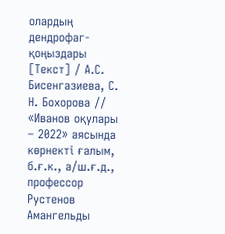олардың дендрофаг-қоңыздары [Текст] / А.С. Бисенгазиева, С. Н. Бохорова // «Иванов оқулары – 2022» аясында көрнекті ғалым, б.ғ.к., а/ш.ғ.д., профессор Рустенов Амангельды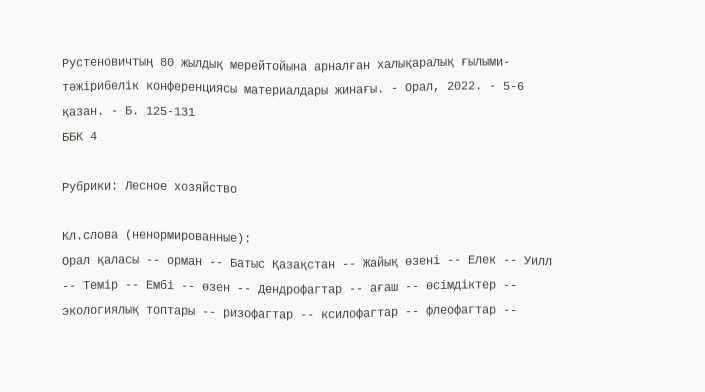Рустеновичтың 80 жылдық мерейтойына арналған халықаралық ғылыми-тəжірибелік конференциясы материалдары жинағы. - Орал, 2022. - 5-6 қазан. - Б. 125-131
ББК 4

Рубрики: Лесное хозяйство

Кл.слова (ненормированные):
Орал қаласы -- орман -- Батыс Қазақстан -- Жайық өзені -- Елек -- Уилл -- Темір -- Ембі -- өзен -- Дендрофагтар -- ағаш -- өсімдіктер -- экологиялық топтары -- ризофагтар -- ксилофагтар -- флеофагтар --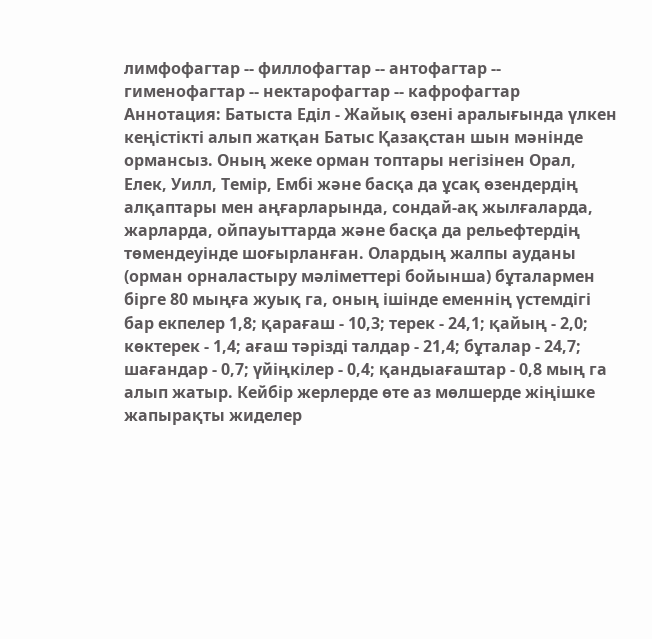лимфофагтар -- филлофагтар -- антофагтар -- гименофагтар -- нектарофагтар -- кафрофагтар
Аннотация: Батыста Еділ - Жайық өзені аралығында үлкен кеңістікті алып жатқан Батыс Қазақстан шын мəнінде ормансыз. Оның жеке орман топтары негізінен Орал, Елек, Уилл, Темір, Ембі жəне басқа да ұсақ өзендердің алқаптары мен аңғарларында, сондай-ақ жылғаларда, жарларда, ойпауыттарда жəне басқа да рельефтердің төмендеуінде шоғырланған. Олардың жалпы ауданы (орман орналастыру мəліметтері бойынша) бұталармен бірге 80 мыңға жуық га, оның ішінде еменнің үстемдігі бар екпелер 1,8; қарағаш - 10,3; терек - 24,1; қайың - 2,0; көктерек - 1,4; ағаш тəрізді талдар - 21,4; бұталар - 24,7; шағандар - 0,7; үйіңкілер - 0,4; қандыағаштар - 0,8 мың га алып жатыр. Кейбір жерлерде өте аз мөлшерде жіңішке жапырақты жиделер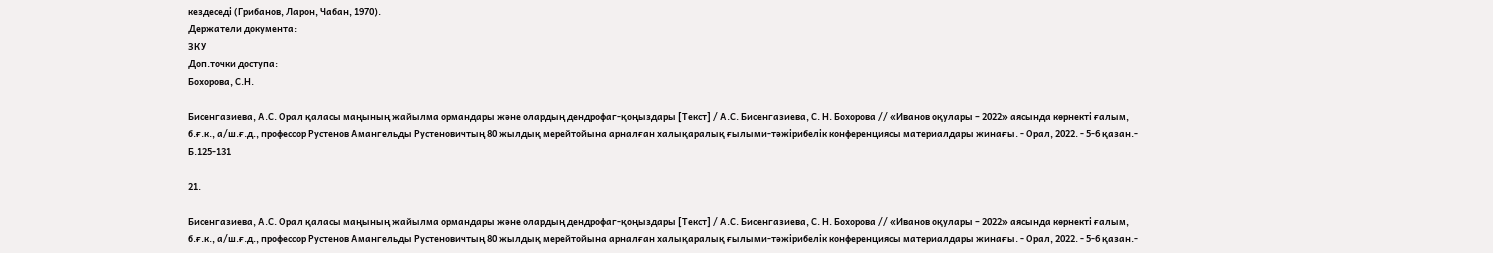кездеседі (Грибанов, Ларон, Чабан, 1970).
Держатели документа:
ЗКУ
Доп.точки доступа:
Бохорова, С.Н.

Бисенгазиева, А.С. Орал қаласы маңының жайылма ормандары жəне олардың дендрофаг-қоңыздары [Текст] / А.С. Бисенгазиева, С. Н. Бохорова // «Иванов оқулары – 2022» аясында көрнекті ғалым, б.ғ.к., а/ш.ғ.д., профессор Рустенов Амангельды Рустеновичтың 80 жылдық мерейтойына арналған халықаралық ғылыми-тəжірибелік конференциясы материалдары жинағы. - Орал, 2022. - 5-6 қазан.- Б.125-131

21.

Бисенгазиева, А.С. Орал қаласы маңының жайылма ормандары жəне олардың дендрофаг-қоңыздары [Текст] / А.С. Бисенгазиева, С. Н. Бохорова // «Иванов оқулары – 2022» аясында көрнекті ғалым, б.ғ.к., а/ш.ғ.д., профессор Рустенов Амангельды Рустеновичтың 80 жылдық мерейтойына арналған халықаралық ғылыми-тəжірибелік конференциясы материалдары жинағы. - Орал, 2022. - 5-6 қазан.-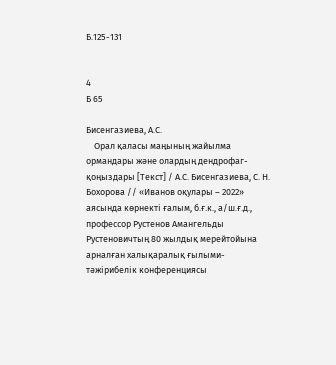Б.125-131


4
Б 65

Бисенгазиева, А.С.
    Орал қаласы маңының жайылма ормандары жəне олардың дендрофаг-қоңыздары [Текст] / А.С. Бисенгазиева, С. Н. Бохорова // «Иванов оқулары – 2022» аясында көрнекті ғалым, б.ғ.к., а/ш.ғ.д., профессор Рустенов Амангельды Рустеновичтың 80 жылдық мерейтойына арналған халықаралық ғылыми-тəжірибелік конференциясы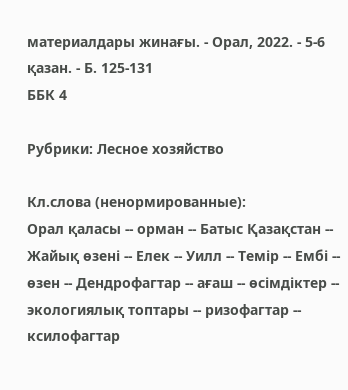материалдары жинағы. - Орал, 2022. - 5-6 қазан. - Б. 125-131
ББК 4

Рубрики: Лесное хозяйство

Кл.слова (ненормированные):
Орал қаласы -- орман -- Батыс Қазақстан -- Жайық өзені -- Елек -- Уилл -- Темір -- Ембі -- өзен -- Дендрофагтар -- ағаш -- өсімдіктер -- экологиялық топтары -- ризофагтар -- ксилофагтар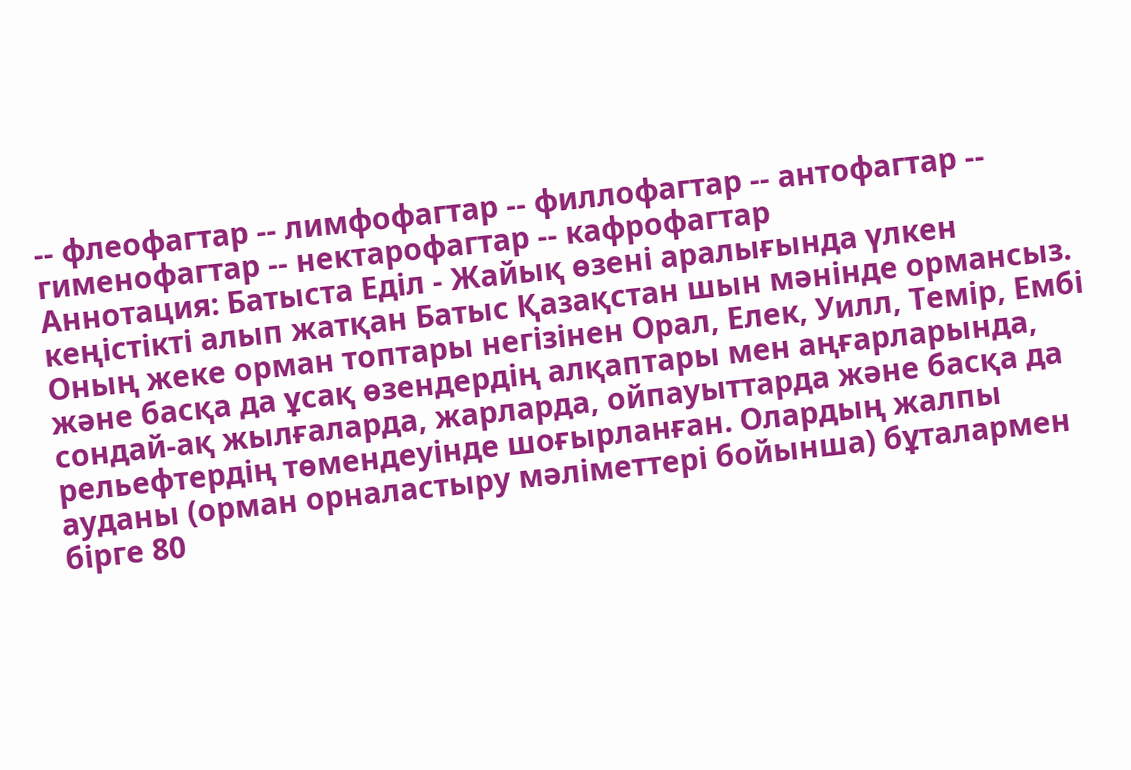-- флеофагтар -- лимфофагтар -- филлофагтар -- антофагтар -- гименофагтар -- нектарофагтар -- кафрофагтар
Аннотация: Батыста Еділ - Жайық өзені аралығында үлкен кеңістікті алып жатқан Батыс Қазақстан шын мəнінде ормансыз. Оның жеке орман топтары негізінен Орал, Елек, Уилл, Темір, Ембі жəне басқа да ұсақ өзендердің алқаптары мен аңғарларында, сондай-ақ жылғаларда, жарларда, ойпауыттарда жəне басқа да рельефтердің төмендеуінде шоғырланған. Олардың жалпы ауданы (орман орналастыру мəліметтері бойынша) бұталармен бірге 80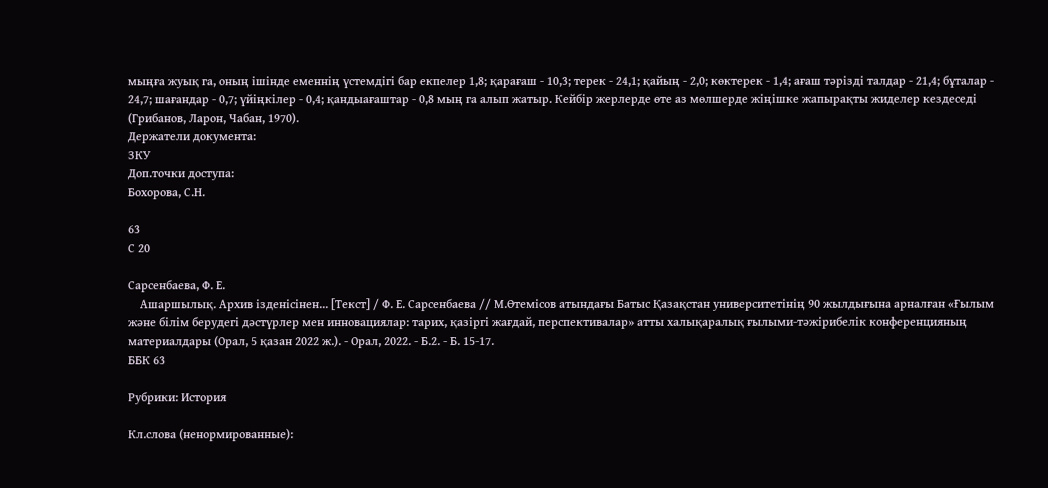мыңға жуық га, оның ішінде еменнің үстемдігі бар екпелер 1,8; қарағаш - 10,3; терек - 24,1; қайың - 2,0; көктерек - 1,4; ағаш тəрізді талдар - 21,4; бұталар - 24,7; шағандар - 0,7; үйіңкілер - 0,4; қандыағаштар - 0,8 мың га алып жатыр. Кейбір жерлерде өте аз мөлшерде жіңішке жапырақты жиделер кездеседі (Грибанов, Ларон, Чабан, 1970).
Держатели документа:
ЗКУ
Доп.точки доступа:
Бохорова, С.Н.

63
С 20

Сарсенбаева, Ф. Е.
    Ашаршылық. Архив ізденісінен... [Текст] / Ф. Е. Сарсенбаева // М.Өтемісов атындағы Батыс Қазақстан университетінің 90 жылдығына арналған «Ғылым және білім берудегі дәстүрлер мен инновациялар: тарих, қазіргі жағдай, перспективалар» атты халықаралық ғылыми-тәжірибелік конференцияның материалдары (Орал, 5 қазан 2022 ж.). - Орал, 2022. - Б.2. - Б. 15-17.
ББК 63

Рубрики: История

Кл.слова (ненормированные):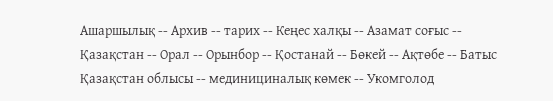Ашаршылық -- Архив -- тарих -- Кеңес халқы -- Азамат соғыс -- Қазақстан -- Орал -- Орынбор -- Қостанай -- Бөкей -- Ақтөбе -- Батыс Қазақстан облысы -- мединициналық көмек -- Укомголод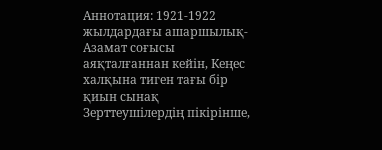Аннотация: 1921-1922 жылдардағы ашаршылық-Азамат соғысы аяқталғаннан кейін, Кеңес халқына тиген тағы бір қиын сынақ Зерттеушілердің пікірінше,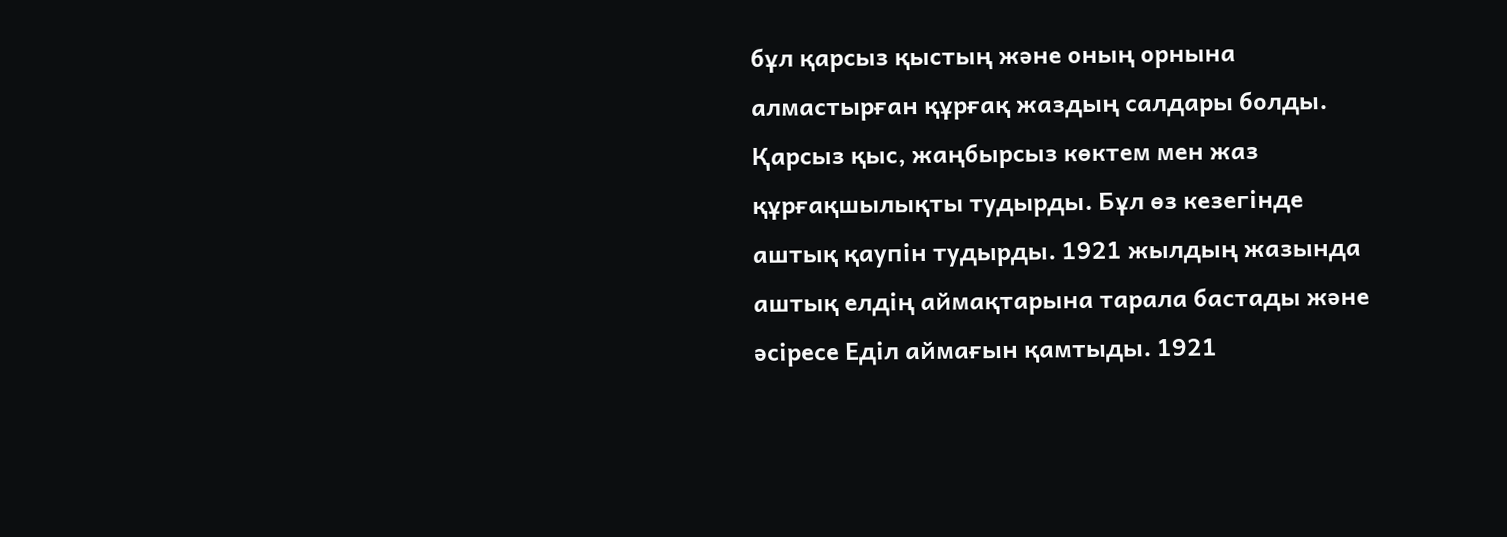бұл қарсыз қыстың және оның орнына алмастырған құрғақ жаздың салдары болды. Қарсыз қыс, жаңбырсыз көктем мен жаз құрғақшылықты тудырды. Бұл өз кезегінде аштық қаупін тудырды. 1921 жылдың жазында аштық елдің аймақтарына тарала бастады және әсіресе Еділ аймағын қамтыды. 1921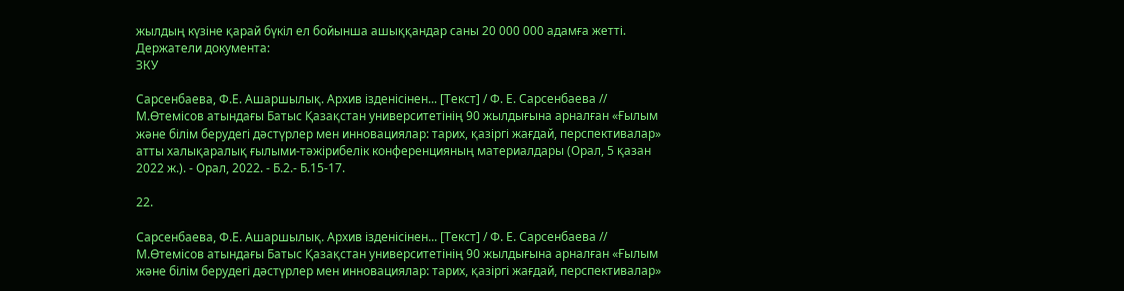жылдың күзіне қарай бүкіл ел бойынша ашыққандар саны 20 000 000 адамға жетті.
Держатели документа:
ЗКУ

Сарсенбаева, Ф.Е. Ашаршылық. Архив ізденісінен... [Текст] / Ф. Е. Сарсенбаева // М.Өтемісов атындағы Батыс Қазақстан университетінің 90 жылдығына арналған «Ғылым және білім берудегі дәстүрлер мен инновациялар: тарих, қазіргі жағдай, перспективалар» атты халықаралық ғылыми-тәжірибелік конференцияның материалдары (Орал, 5 қазан 2022 ж.). - Орал, 2022. - Б.2.- Б.15-17.

22.

Сарсенбаева, Ф.Е. Ашаршылық. Архив ізденісінен... [Текст] / Ф. Е. Сарсенбаева // М.Өтемісов атындағы Батыс Қазақстан университетінің 90 жылдығына арналған «Ғылым және білім берудегі дәстүрлер мен инновациялар: тарих, қазіргі жағдай, перспективалар»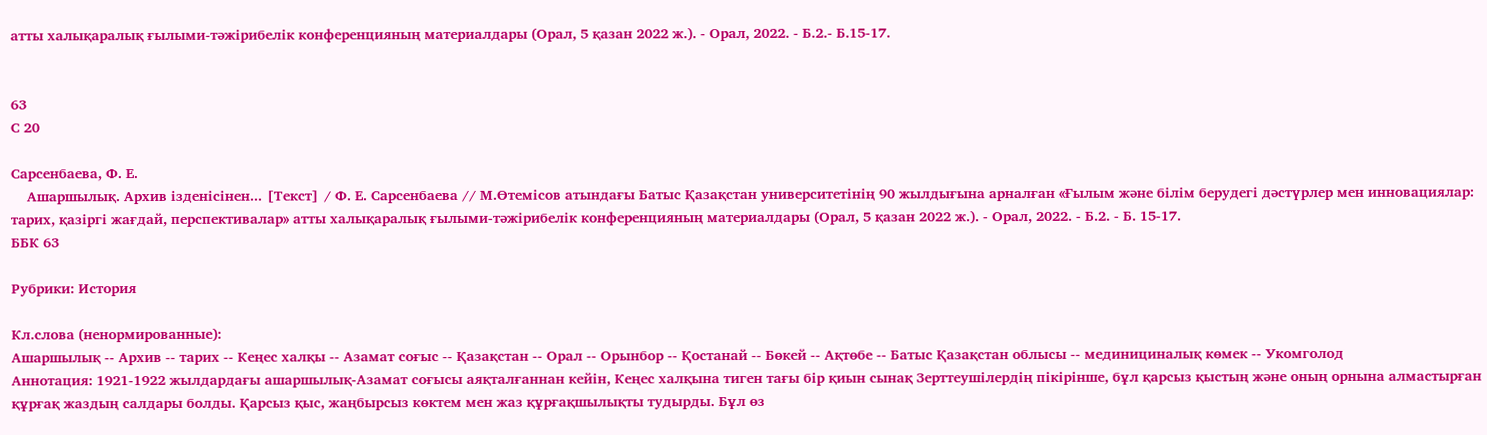атты халықаралық ғылыми-тәжірибелік конференцияның материалдары (Орал, 5 қазан 2022 ж.). - Орал, 2022. - Б.2.- Б.15-17.


63
С 20

Сарсенбаева, Ф. Е.
    Ашаршылық. Архив ізденісінен... [Текст] / Ф. Е. Сарсенбаева // М.Өтемісов атындағы Батыс Қазақстан университетінің 90 жылдығына арналған «Ғылым және білім берудегі дәстүрлер мен инновациялар: тарих, қазіргі жағдай, перспективалар» атты халықаралық ғылыми-тәжірибелік конференцияның материалдары (Орал, 5 қазан 2022 ж.). - Орал, 2022. - Б.2. - Б. 15-17.
ББК 63

Рубрики: История

Кл.слова (ненормированные):
Ашаршылық -- Архив -- тарих -- Кеңес халқы -- Азамат соғыс -- Қазақстан -- Орал -- Орынбор -- Қостанай -- Бөкей -- Ақтөбе -- Батыс Қазақстан облысы -- мединициналық көмек -- Укомголод
Аннотация: 1921-1922 жылдардағы ашаршылық-Азамат соғысы аяқталғаннан кейін, Кеңес халқына тиген тағы бір қиын сынақ Зерттеушілердің пікірінше, бұл қарсыз қыстың және оның орнына алмастырған құрғақ жаздың салдары болды. Қарсыз қыс, жаңбырсыз көктем мен жаз құрғақшылықты тудырды. Бұл өз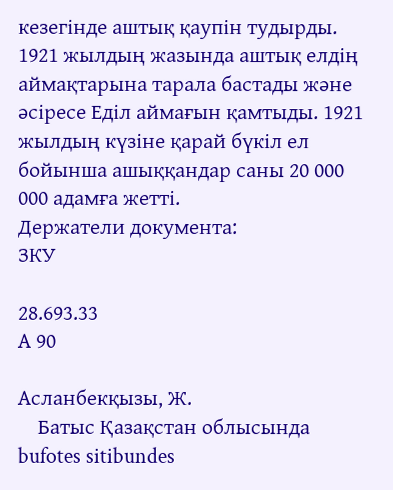кезегінде аштық қаупін тудырды. 1921 жылдың жазында аштық елдің аймақтарына тарала бастады және әсіресе Еділ аймағын қамтыды. 1921 жылдың күзіне қарай бүкіл ел бойынша ашыққандар саны 20 000 000 адамға жетті.
Держатели документа:
ЗКУ

28.693.33
А 90

Асланбекқызы, Ж.
    Батыс Қазақстан облысында bufotes sitibundes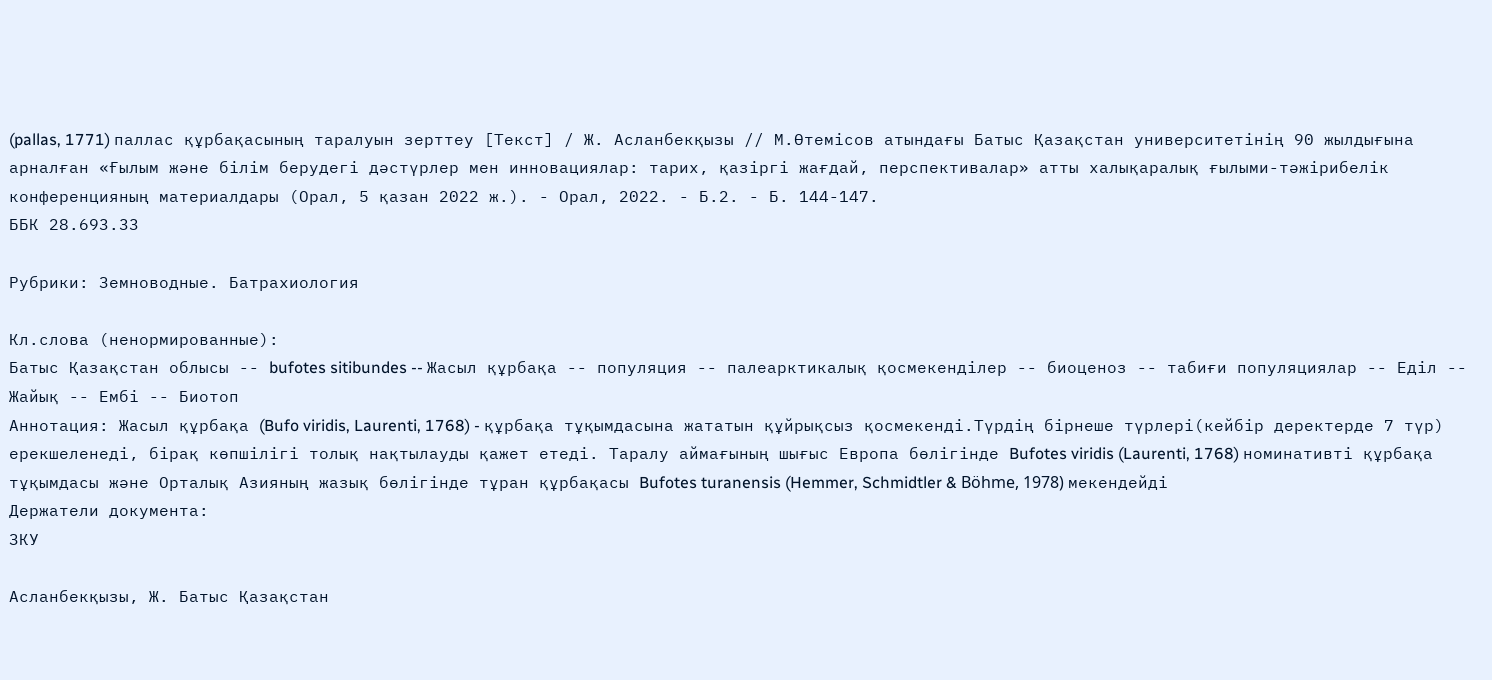(pallas, 1771) паллас құрбақасының таралуын зерттеу [Текст] / Ж. Асланбекқызы // М.Өтемісов атындағы Батыс Қазақстан университетінің 90 жылдығына арналған «Ғылым және білім берудегі дәстүрлер мен инновациялар: тарих, қазіргі жағдай, перспективалар» атты халықаралық ғылыми-тәжірибелік конференцияның материалдары (Орал, 5 қазан 2022 ж.). - Орал, 2022. - Б.2. - Б. 144-147.
ББК 28.693.33

Рубрики: Земноводные. Батрахиология

Кл.слова (ненормированные):
Батыс Қазақстан облысы -- bufotes sitibundes -- Жасыл құрбақа -- популяция -- палеарктикалық қосмекенділер -- биоценоз -- табиғи популяциялар -- Еділ -- Жайық -- Ембі -- Биотоп
Аннотация: Жасыл құрбақа (Bufo viridis, Laurenti, 1768) - құрбақа тұқымдасына жататын құйрықсыз қосмекенді.Түрдің бірнеше түрлері(кейбір деректерде 7 түр) ерекшеленеді, бірақ көпшілігі толық нақтылауды қажет етеді. Таралу аймағының шығыс Европа бөлігінде Bufotes viridis (Laurenti, 1768) номинативті құрбақа тұқымдасы және Орталық Азияның жазық бөлігінде тұран құрбақасы Bufotes turanensis (Hemmer, Schmidtler & Böhme, 1978) мекендейді
Держатели документа:
ЗКУ

Асланбекқызы, Ж. Батыс Қазақстан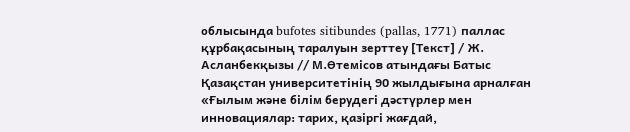облысында bufotes sitibundes (pallas, 1771) паллас құрбақасының таралуын зерттеу [Текст] / Ж. Асланбекқызы // М.Өтемісов атындағы Батыс Қазақстан университетінің 90 жылдығына арналған «Ғылым және білім берудегі дәстүрлер мен инновациялар: тарих, қазіргі жағдай,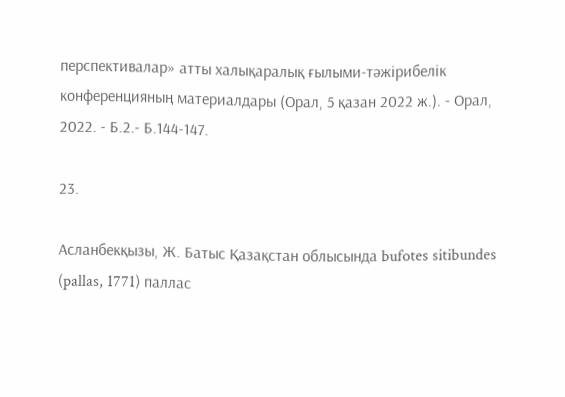перспективалар» атты халықаралық ғылыми-тәжірибелік конференцияның материалдары (Орал, 5 қазан 2022 ж.). - Орал, 2022. - Б.2.- Б.144-147.

23.

Асланбекқызы, Ж. Батыс Қазақстан облысында bufotes sitibundes (pallas, 1771) паллас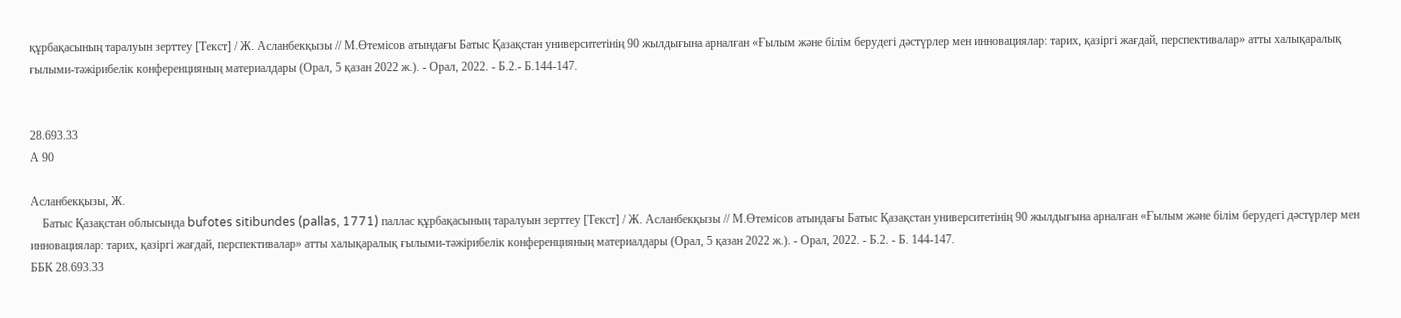құрбақасының таралуын зерттеу [Текст] / Ж. Асланбекқызы // М.Өтемісов атындағы Батыс Қазақстан университетінің 90 жылдығына арналған «Ғылым және білім берудегі дәстүрлер мен инновациялар: тарих, қазіргі жағдай, перспективалар» атты халықаралық ғылыми-тәжірибелік конференцияның материалдары (Орал, 5 қазан 2022 ж.). - Орал, 2022. - Б.2.- Б.144-147.


28.693.33
А 90

Асланбекқызы, Ж.
    Батыс Қазақстан облысында bufotes sitibundes (pallas, 1771) паллас құрбақасының таралуын зерттеу [Текст] / Ж. Асланбекқызы // М.Өтемісов атындағы Батыс Қазақстан университетінің 90 жылдығына арналған «Ғылым және білім берудегі дәстүрлер мен инновациялар: тарих, қазіргі жағдай, перспективалар» атты халықаралық ғылыми-тәжірибелік конференцияның материалдары (Орал, 5 қазан 2022 ж.). - Орал, 2022. - Б.2. - Б. 144-147.
ББК 28.693.33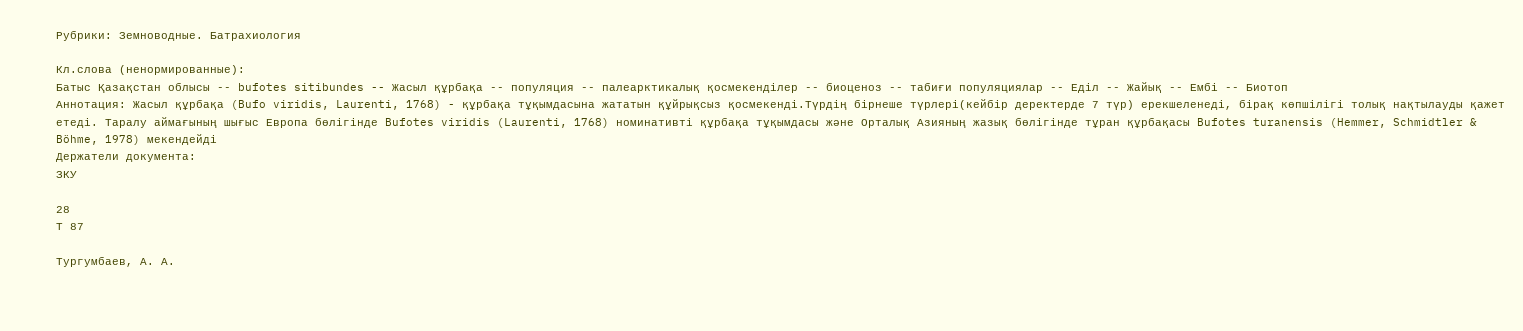Рубрики: Земноводные. Батрахиология

Кл.слова (ненормированные):
Батыс Қазақстан облысы -- bufotes sitibundes -- Жасыл құрбақа -- популяция -- палеарктикалық қосмекенділер -- биоценоз -- табиғи популяциялар -- Еділ -- Жайық -- Ембі -- Биотоп
Аннотация: Жасыл құрбақа (Bufo viridis, Laurenti, 1768) - құрбақа тұқымдасына жататын құйрықсыз қосмекенді.Түрдің бірнеше түрлері(кейбір деректерде 7 түр) ерекшеленеді, бірақ көпшілігі толық нақтылауды қажет етеді. Таралу аймағының шығыс Европа бөлігінде Bufotes viridis (Laurenti, 1768) номинативті құрбақа тұқымдасы және Орталық Азияның жазық бөлігінде тұран құрбақасы Bufotes turanensis (Hemmer, Schmidtler & Böhme, 1978) мекендейді
Держатели документа:
ЗКУ

28
Т 87

Тургумбаев, А. А.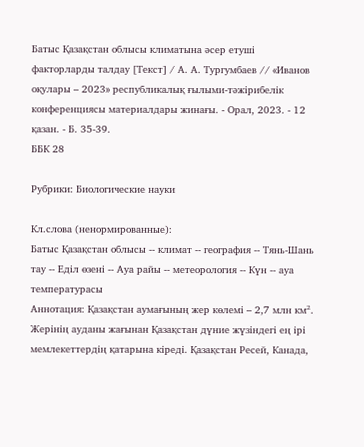Батыс Қазақстан облысы климатына әсер етуші факторларды талдау [Текст] / А. А. Тургумбаев // «Иванов оқулары – 2023» республикалық ғылыми-тәжірибелік конференциясы материалдары жинағы. - Орал, 2023. - 12 қазан. - Б. 35-39.
ББК 28

Рубрики: Биологические науки

Кл.слова (ненормированные):
Батыс Қазақстан облысы -- климат -- география -- Тянь-Шань тау -- Еділ өзені -- Ауа райы -- метеорология -- Күн -- ауа температурасы
Аннотация: Қазақстан аумағының жер көлемі – 2,7 млн км². Жерінің ауданы жағынан Қазақстан дүние жүзіндегі ең ірі мемлекеттердің қатарына кіреді. Қазақстан Ресей, Канада,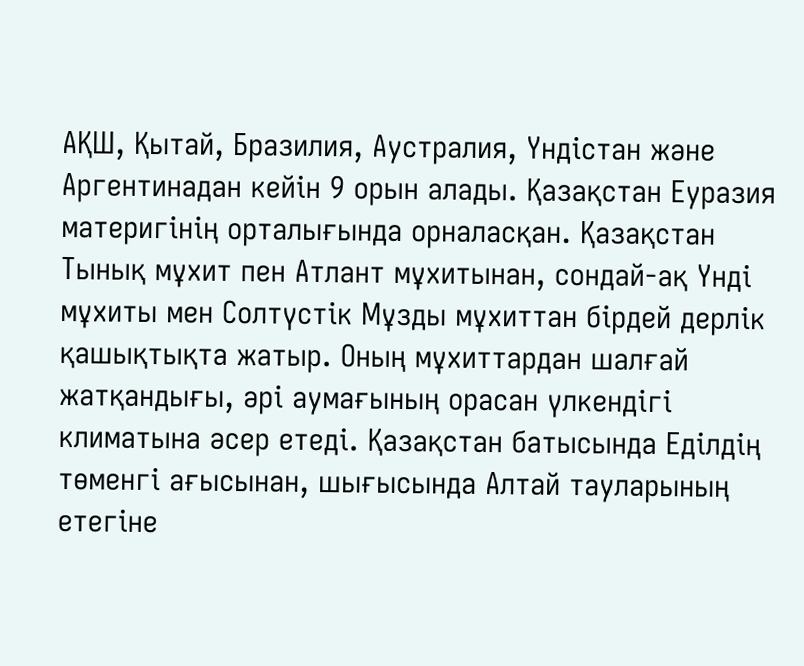АҚШ, Қытай, Бразилия, Аустралия, Үндістан және Аргентинадан кейін 9 орын алады. Қазақстан Еуразия материгінің орталығында орналасқан. Қазақстан Тынық мұхит пен Атлант мұхитынан, сондай-ақ Үнді мұхиты мен Солтүстік Мұзды мұхиттан бірдей дерлік қашықтықта жатыр. Оның мұхиттардан шалғай жатқандығы, әрі аумағының орасан үлкендігі климатына әсер етеді. Қазақстан батысында Еділдің төменгі ағысынан, шығысында Алтай тауларының етегіне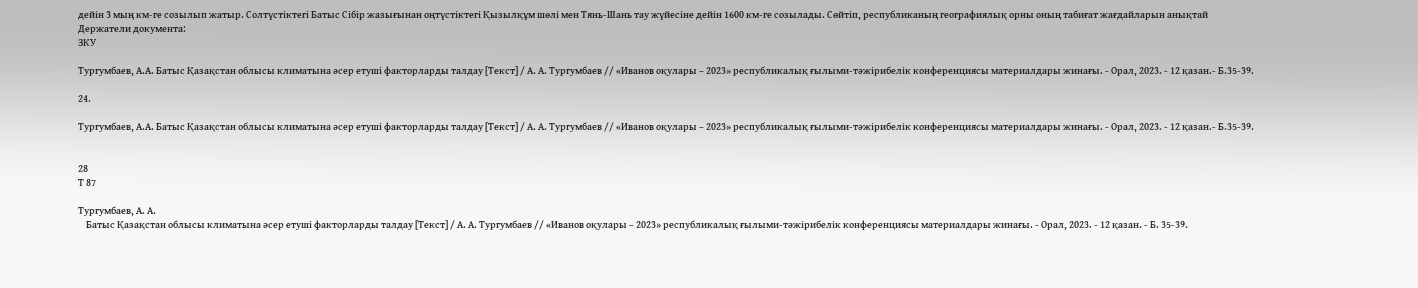дейін 3 мың км-ге созылып жатыр. Солтүстіктегі Батыс Сібір жазығынан оңтүстіктегі Қызылқұм шөлі мен Тянь-Шань тау жүйесіне дейін 1600 км-ге созылады. Сөйтіп, республиканың географиялық орны оның табиғат жағдайларын анықтай
Держатели документа:
ЗКУ

Тургумбаев, А.А. Батыс Қазақстан облысы климатына әсер етуші факторларды талдау [Текст] / А. А. Тургумбаев // «Иванов оқулары – 2023» республикалық ғылыми-тәжірибелік конференциясы материалдары жинағы. - Орал, 2023. - 12 қазан.- Б.35-39.

24.

Тургумбаев, А.А. Батыс Қазақстан облысы климатына әсер етуші факторларды талдау [Текст] / А. А. Тургумбаев // «Иванов оқулары – 2023» республикалық ғылыми-тәжірибелік конференциясы материалдары жинағы. - Орал, 2023. - 12 қазан.- Б.35-39.


28
Т 87

Тургумбаев, А. А.
    Батыс Қазақстан облысы климатына әсер етуші факторларды талдау [Текст] / А. А. Тургумбаев // «Иванов оқулары – 2023» республикалық ғылыми-тәжірибелік конференциясы материалдары жинағы. - Орал, 2023. - 12 қазан. - Б. 35-39.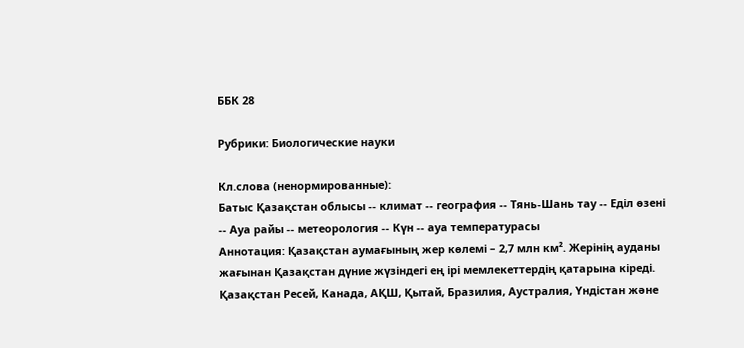ББК 28

Рубрики: Биологические науки

Кл.слова (ненормированные):
Батыс Қазақстан облысы -- климат -- география -- Тянь-Шань тау -- Еділ өзені -- Ауа райы -- метеорология -- Күн -- ауа температурасы
Аннотация: Қазақстан аумағының жер көлемі – 2,7 млн км². Жерінің ауданы жағынан Қазақстан дүние жүзіндегі ең ірі мемлекеттердің қатарына кіреді. Қазақстан Ресей, Канада, АҚШ, Қытай, Бразилия, Аустралия, Үндістан және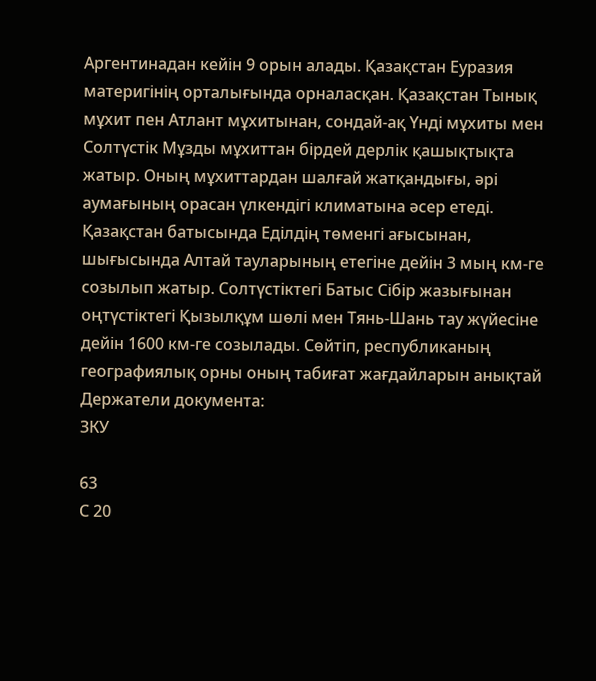Аргентинадан кейін 9 орын алады. Қазақстан Еуразия материгінің орталығында орналасқан. Қазақстан Тынық мұхит пен Атлант мұхитынан, сондай-ақ Үнді мұхиты мен Солтүстік Мұзды мұхиттан бірдей дерлік қашықтықта жатыр. Оның мұхиттардан шалғай жатқандығы, әрі аумағының орасан үлкендігі климатына әсер етеді. Қазақстан батысында Еділдің төменгі ағысынан, шығысында Алтай тауларының етегіне дейін 3 мың км-ге созылып жатыр. Солтүстіктегі Батыс Сібір жазығынан оңтүстіктегі Қызылқұм шөлі мен Тянь-Шань тау жүйесіне дейін 1600 км-ге созылады. Сөйтіп, республиканың географиялық орны оның табиғат жағдайларын анықтай
Держатели документа:
ЗКУ

63
С 20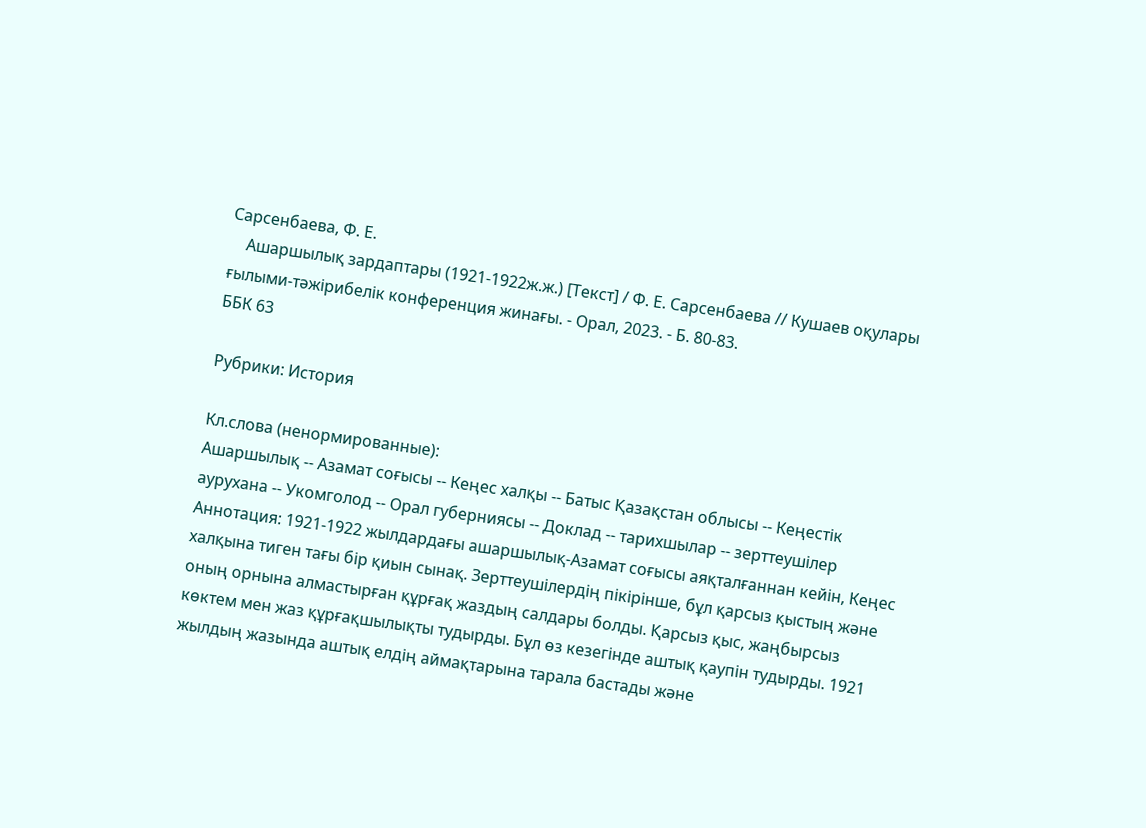Сарсенбаева, Ф. Е.
    Ашаршылық зардаптары (1921-1922ж.ж.) [Текст] / Ф. Е. Сарсенбаева // Кушаев оқулары ғылыми-тәжірибелік конференция жинағы. - Орал, 2023. - Б. 80-83.
ББК 63

Рубрики: История

Кл.слова (ненормированные):
Ашаршылық -- Азамат соғысы -- Кеңес халқы -- Батыс Қазақстан облысы -- Кеңестік аурухана -- Укомголод -- Орал губерниясы -- Доклад -- тарихшылар -- зерттеушілер
Аннотация: 1921-1922 жылдардағы ашаршылық-Азамат соғысы аяқталғаннан кейін, Кеңес халқына тиген тағы бір қиын сынақ. Зерттеушілердің пікірінше, бұл қарсыз қыстың және оның орнына алмастырған құрғақ жаздың салдары болды. Қарсыз қыс, жаңбырсыз көктем мен жаз құрғақшылықты тудырды. Бұл өз кезегінде аштық қаупін тудырды. 1921 жылдың жазында аштық елдің аймақтарына тарала бастады және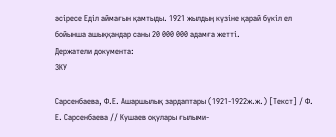әсіресе Еділ аймағын қамтыды. 1921 жылдың күзіне қарай бүкіл ел бойынша ашыққандар саны 20 000 000 адамға жетті.
Держатели документа:
ЗКУ

Сарсенбаева, Ф.Е. Ашаршылық зардаптары (1921-1922ж.ж.) [Текст] / Ф. Е. Сарсенбаева // Кушаев оқулары ғылыми-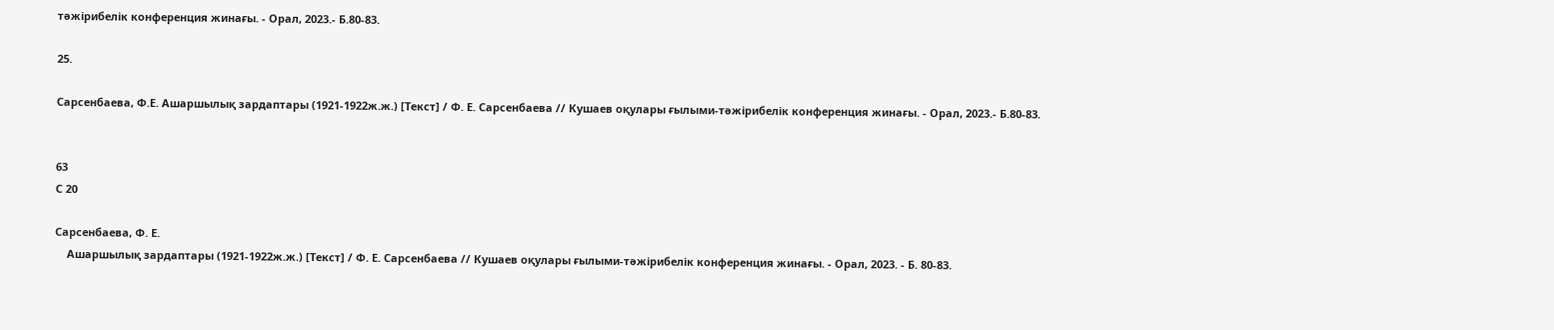тәжірибелік конференция жинағы. - Орал, 2023.- Б.80-83.

25.

Сарсенбаева, Ф.Е. Ашаршылық зардаптары (1921-1922ж.ж.) [Текст] / Ф. Е. Сарсенбаева // Кушаев оқулары ғылыми-тәжірибелік конференция жинағы. - Орал, 2023.- Б.80-83.


63
С 20

Сарсенбаева, Ф. Е.
    Ашаршылық зардаптары (1921-1922ж.ж.) [Текст] / Ф. Е. Сарсенбаева // Кушаев оқулары ғылыми-тәжірибелік конференция жинағы. - Орал, 2023. - Б. 80-83.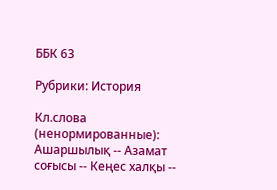ББК 63

Рубрики: История

Кл.слова (ненормированные):
Ашаршылық -- Азамат соғысы -- Кеңес халқы --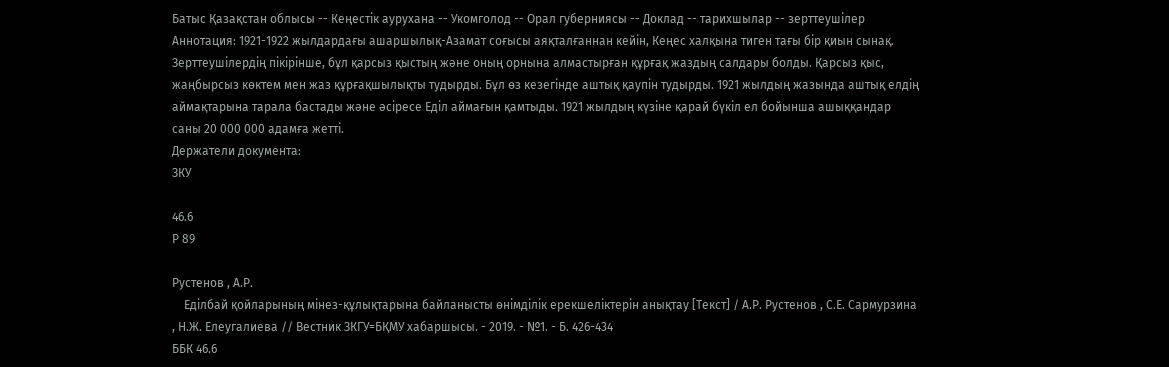Батыс Қазақстан облысы -- Кеңестік аурухана -- Укомголод -- Орал губерниясы -- Доклад -- тарихшылар -- зерттеушілер
Аннотация: 1921-1922 жылдардағы ашаршылық-Азамат соғысы аяқталғаннан кейін, Кеңес халқына тиген тағы бір қиын сынақ. Зерттеушілердің пікірінше, бұл қарсыз қыстың және оның орнына алмастырған құрғақ жаздың салдары болды. Қарсыз қыс, жаңбырсыз көктем мен жаз құрғақшылықты тудырды. Бұл өз кезегінде аштық қаупін тудырды. 1921 жылдың жазында аштық елдің аймақтарына тарала бастады және әсіресе Еділ аймағын қамтыды. 1921 жылдың күзіне қарай бүкіл ел бойынша ашыққандар саны 20 000 000 адамға жетті.
Держатели документа:
ЗКУ

46.6
Р 89

Рустенов , А.Р.
    Еділбай қойларының мінез-құлықтарына байланысты өнімділік ерекшеліктерін анықтау [Текст] / А.Р. Рустенов , С.Е. Сармурзина , Н.Ж. Елеугалиева // Вестник ЗКГУ=БҚМУ хабаршысы. - 2019. - №1. - Б. 426-434
ББК 46.6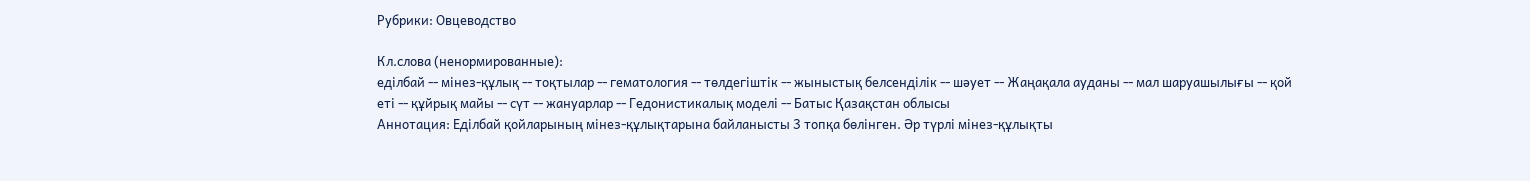Рубрики: Овцеводство

Кл.слова (ненормированные):
еділбай -- мінез-құлық -- тоқтылар -- гематология -- төлдегіштік -- жыныстық белсенділік -- шәует -- Жаңақала ауданы -- мал шаруашылығы -- қой еті -- құйрық майы -- сүт -- жануарлар -- Гедонистикалық моделі -- Батыс Қазақстан облысы
Аннотация: Еділбай қойларының мінез-құлықтарына байланысты 3 топқа бөлінген. Әр түрлі мінез-құлықты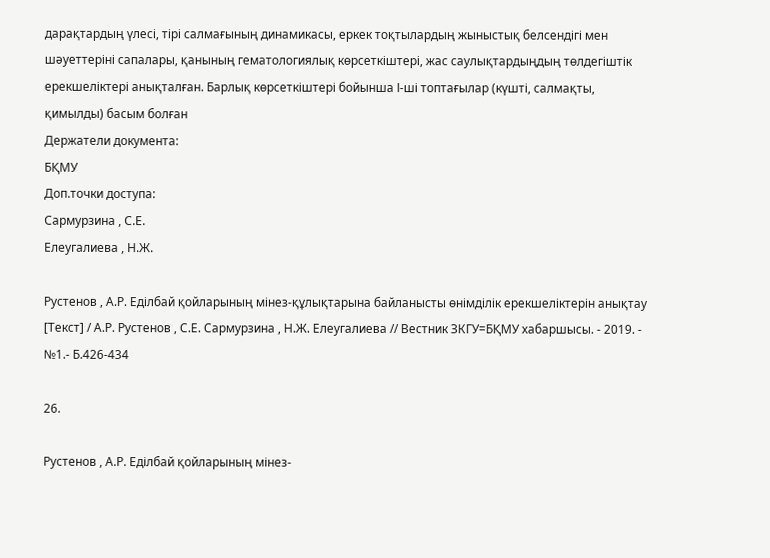дарақтардың үлесі, тірі салмағының динамикасы, еркек тоқтылардың жыныстық белсендігі мен шәуеттеріні сапалары, қанының гематологиялық көрсеткіштері, жас саулықтардыңдың төлдегіштік ерекшеліктері анықталған. Барлық көрсеткіштері бойынша І-ші топтағылар (күшті, салмақты, қимылды) басым болған
Держатели документа:
БҚМУ
Доп.точки доступа:
Сармурзина , С.Е.
Елеугалиева , Н.Ж.

Рустенов , А.Р. Еділбай қойларының мінез-құлықтарына байланысты өнімділік ерекшеліктерін анықтау [Текст] / А.Р. Рустенов , С.Е. Сармурзина , Н.Ж. Елеугалиева // Вестник ЗКГУ=БҚМУ хабаршысы. - 2019. - №1.- Б.426-434

26.

Рустенов , А.Р. Еділбай қойларының мінез-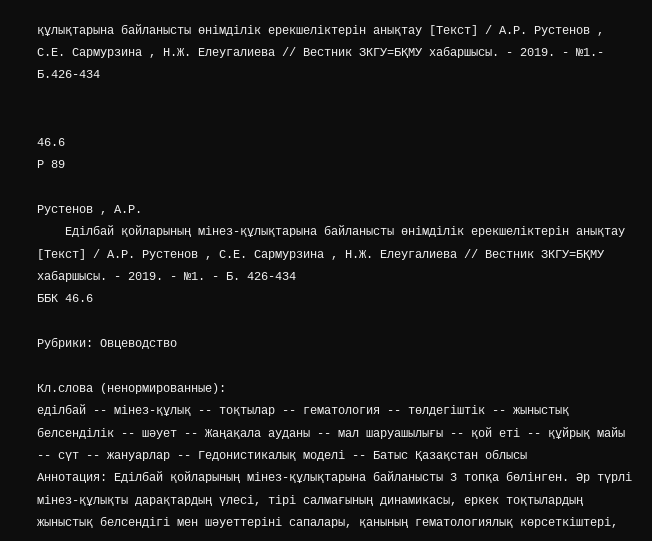құлықтарына байланысты өнімділік ерекшеліктерін анықтау [Текст] / А.Р. Рустенов , С.Е. Сармурзина , Н.Ж. Елеугалиева // Вестник ЗКГУ=БҚМУ хабаршысы. - 2019. - №1.- Б.426-434


46.6
Р 89

Рустенов , А.Р.
    Еділбай қойларының мінез-құлықтарына байланысты өнімділік ерекшеліктерін анықтау [Текст] / А.Р. Рустенов , С.Е. Сармурзина , Н.Ж. Елеугалиева // Вестник ЗКГУ=БҚМУ хабаршысы. - 2019. - №1. - Б. 426-434
ББК 46.6

Рубрики: Овцеводство

Кл.слова (ненормированные):
еділбай -- мінез-құлық -- тоқтылар -- гематология -- төлдегіштік -- жыныстық белсенділік -- шәует -- Жаңақала ауданы -- мал шаруашылығы -- қой еті -- құйрық майы -- сүт -- жануарлар -- Гедонистикалық моделі -- Батыс Қазақстан облысы
Аннотация: Еділбай қойларының мінез-құлықтарына байланысты 3 топқа бөлінген. Әр түрлі мінез-құлықты дарақтардың үлесі, тірі салмағының динамикасы, еркек тоқтылардың жыныстық белсендігі мен шәуеттеріні сапалары, қанының гематологиялық көрсеткіштері,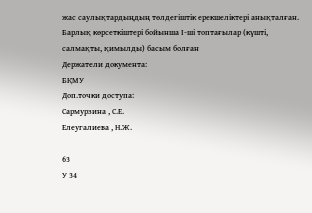жас саулықтардыңдың төлдегіштік ерекшеліктері анықталған. Барлық көрсеткіштері бойынша І-ші топтағылар (күшті, салмақты, қимылды) басым болған
Держатели документа:
БҚМУ
Доп.точки доступа:
Сармурзина , С.Е.
Елеугалиева , Н.Ж.

63
У 34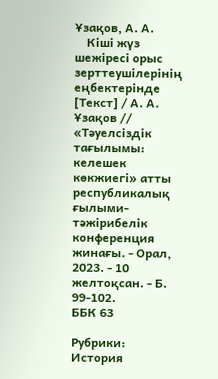Ұзақов, А. А.
    Кіші жүз шежіресі орыс зерттеушілерінің еңбектерінде [Текст] / А. А. Ұзақов // «Тәуелсіздік тағылымы: келешек көкжиегі» атты республикалық ғылыми-тәжірибелік конференция жинағы. - Орал, 2023. - 10 желтоқсан. - Б. 99-102.
ББК 63

Рубрики: История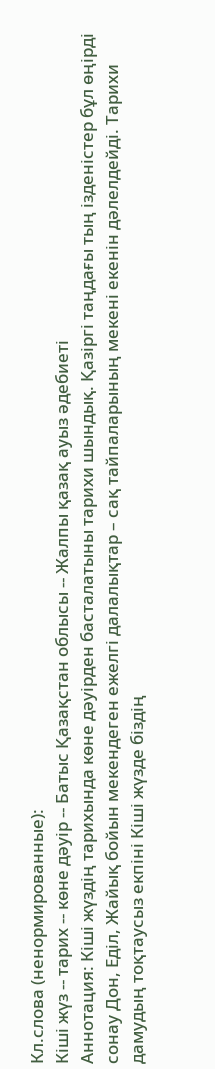Кл.слова (ненормированные):
Кіші жүз -- тарих -- көне дәуір -- Батыс Қазақстан облысы -- Жалпы қазақ ауыз әдебиеті
Аннотация: Кіші жүздің тарихында көне дәуірден басталатыны тарихи шындық. Қазіргі таңдағы тың ізденістер бұл өңірді сонау Дон, Еділ, Жайық бойын мекендеген ежелгі далалықтар – сақ тайпаларының мекені екенін дәлелдейді. Тарихи дамудың тоқтаусыз екпіні Кіші жүзде біздің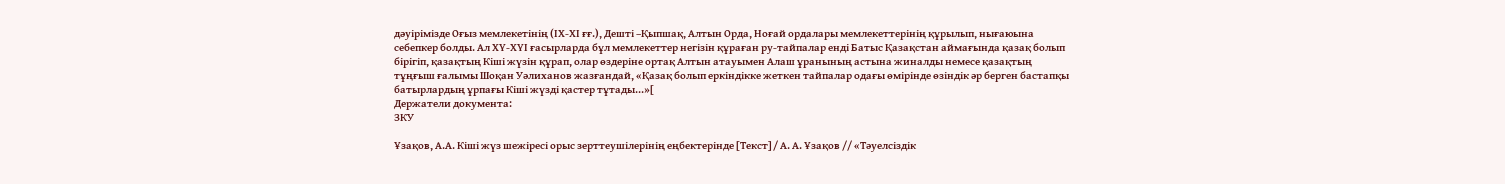дәуірімізде Оғыз мемлекетінің (ІХ-ХІ ғғ.), Дешті –Қыпшақ, Алтын Орда, Ноғай ордалары мемлекеттерінің құрылып, нығаюына себепкер болды. Ал ХҮ-ХҮІ ғасырларда бұл мемлекеттер негізін құраған ру-тайпалар енді Батыс Қазақстан аймағында қазақ болып бірігіп, қазақтың Кіші жүзін құрап, олар өздеріне ортақ Алтын атауымен Алаш ұранының астына жиналды немесе қазақтың тұңғыш ғалымы Шоқан Уәлиханов жазғандай, «Қазақ болып еркіндікке жеткен тайпалар одағы өмірінде өзіндік әр берген бастапқы батырлардың ұрпағы Кіші жүзді қастер тұтады...»[
Держатели документа:
ЗКУ

Ұзақов, А.А. Кіші жүз шежіресі орыс зерттеушілерінің еңбектерінде [Текст] / А. А. Ұзақов // «Тәуелсіздік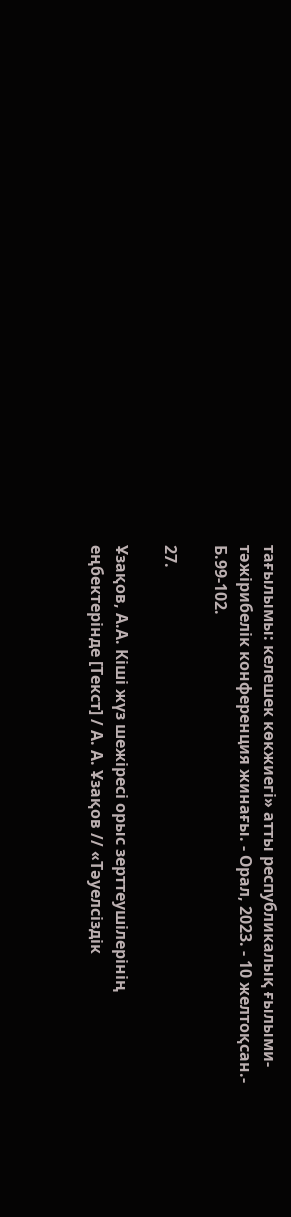тағылымы: келешек көкжиегі» атты республикалық ғылыми-тәжірибелік конференция жинағы. - Орал, 2023. - 10 желтоқсан.- Б.99-102.

27.

Ұзақов, А.А. Кіші жүз шежіресі орыс зерттеушілерінің еңбектерінде [Текст] / А. А. Ұзақов // «Тәуелсіздік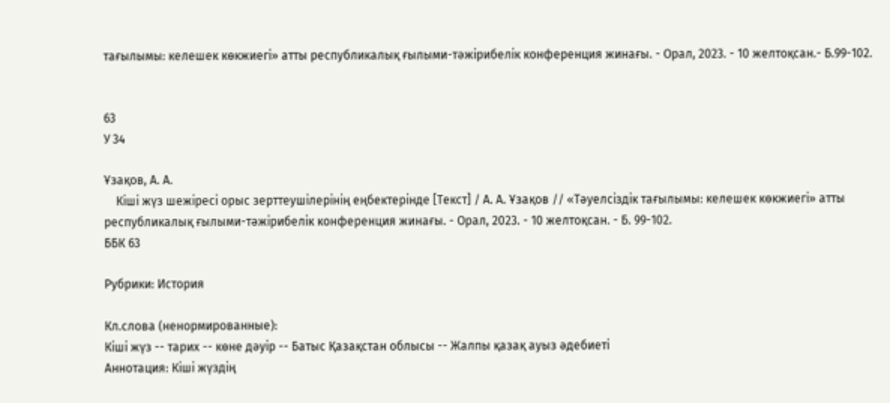тағылымы: келешек көкжиегі» атты республикалық ғылыми-тәжірибелік конференция жинағы. - Орал, 2023. - 10 желтоқсан.- Б.99-102.


63
У 34

Ұзақов, А. А.
    Кіші жүз шежіресі орыс зерттеушілерінің еңбектерінде [Текст] / А. А. Ұзақов // «Тәуелсіздік тағылымы: келешек көкжиегі» атты республикалық ғылыми-тәжірибелік конференция жинағы. - Орал, 2023. - 10 желтоқсан. - Б. 99-102.
ББК 63

Рубрики: История

Кл.слова (ненормированные):
Кіші жүз -- тарих -- көне дәуір -- Батыс Қазақстан облысы -- Жалпы қазақ ауыз әдебиеті
Аннотация: Кіші жүздің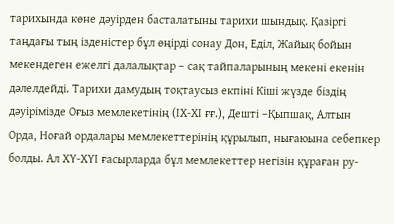тарихында көне дәуірден басталатыны тарихи шындық. Қазіргі таңдағы тың ізденістер бұл өңірді сонау Дон, Еділ, Жайық бойын мекендеген ежелгі далалықтар – сақ тайпаларының мекені екенін дәлелдейді. Тарихи дамудың тоқтаусыз екпіні Кіші жүзде біздің дәуірімізде Оғыз мемлекетінің (ІХ-ХІ ғғ.), Дешті –Қыпшақ, Алтын Орда, Ноғай ордалары мемлекеттерінің құрылып, нығаюына себепкер болды. Ал ХҮ-ХҮІ ғасырларда бұл мемлекеттер негізін құраған ру-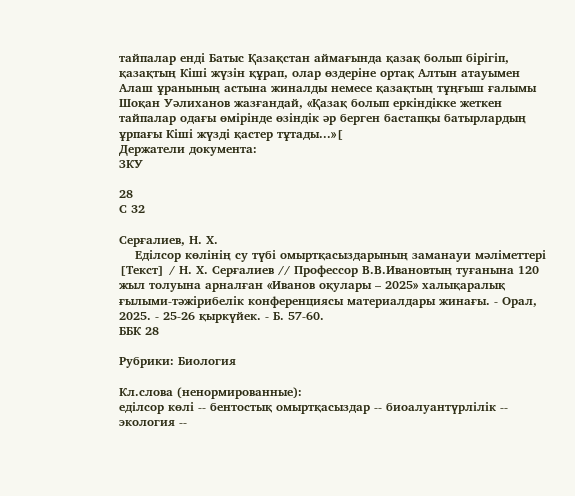тайпалар енді Батыс Қазақстан аймағында қазақ болып бірігіп, қазақтың Кіші жүзін құрап, олар өздеріне ортақ Алтын атауымен Алаш ұранының астына жиналды немесе қазақтың тұңғыш ғалымы Шоқан Уәлиханов жазғандай, «Қазақ болып еркіндікке жеткен тайпалар одағы өмірінде өзіндік әр берген бастапқы батырлардың ұрпағы Кіші жүзді қастер тұтады...»[
Держатели документа:
ЗКУ

28
С 32

Серғалиев, Н. Х.
    Еділсор көлінің су түбі омыртқасыздарының заманауи мәліметтері [Текст] / Н. Х. Серғалиев // Профессор В.В.Ивановтың туғанына 120 жыл толуына арналған «Иванов оқулары – 2025» халықаралық ғылыми-тәжірибелік конференциясы материалдары жинағы. - Орал, 2025. - 25-26 қыркүйек. - Б. 57-60.
ББК 28

Рубрики: Биология

Кл.слова (ненормированные):
еділсор көлі -- бентостық омыртқасыздар -- биоалуантүрлілік -- экология --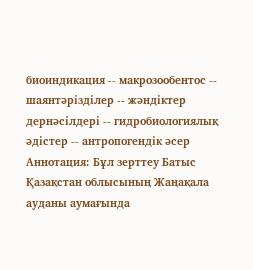биоиндикация -- макрозообентос -- шаянтәрізділер -- жәндіктер дернәсілдері -- гидробиологиялық әдістер -- антропогендік әсер
Аннотация: Бұл зерттеу Батыс Қазақстан облысының Жаңақала ауданы аумағында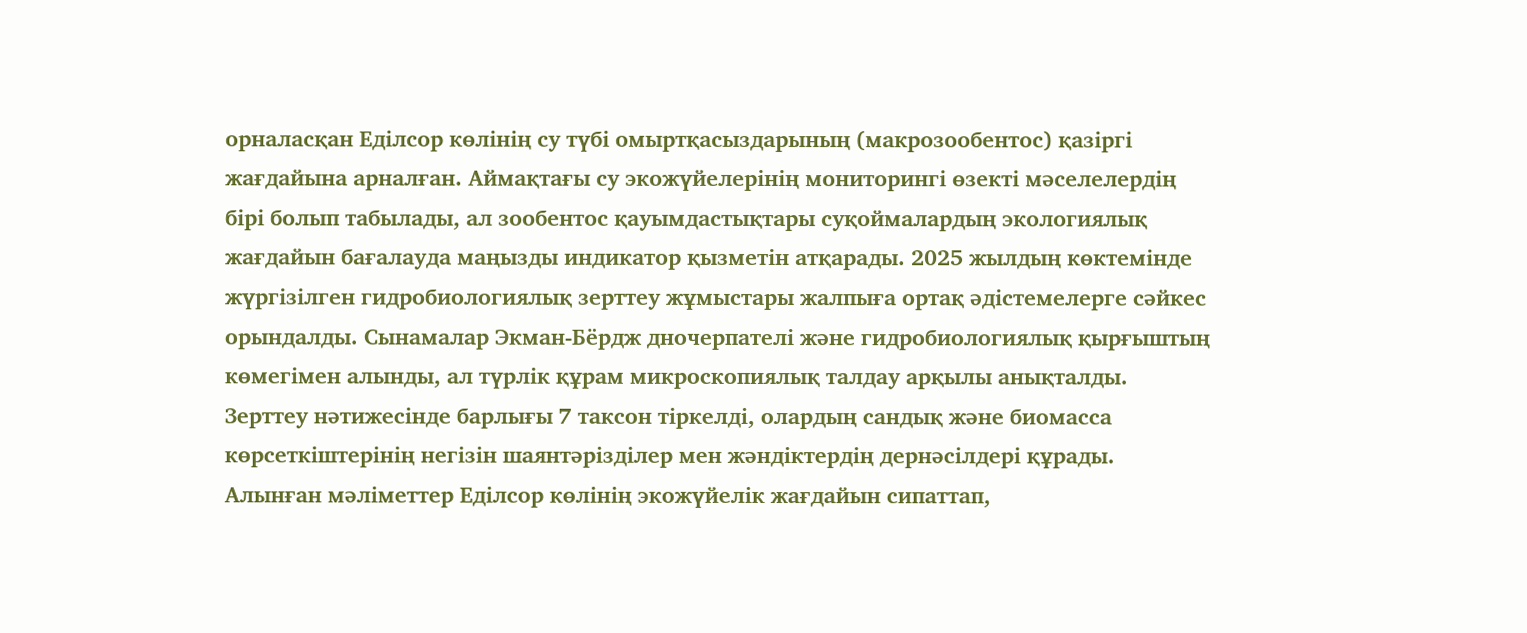орналасқан Еділсор көлінің су түбі омыртқасыздарының (макрозообентос) қазіргі жағдайына арналған. Аймақтағы су экожүйелерінің мониторингі өзекті мәселелердің бірі болып табылады, ал зообентос қауымдастықтары суқоймалардың экологиялық жағдайын бағалауда маңызды индикатор қызметін атқарады. 2025 жылдың көктемінде жүргізілген гидробиологиялық зерттеу жұмыстары жалпыға ортақ әдістемелерге сәйкес орындалды. Сынамалар Экман-Бёрдж дночерпателі және гидробиологиялық қырғыштың көмегімен алынды, ал түрлік құрам микроскопиялық талдау арқылы анықталды. Зерттеу нәтижесінде барлығы 7 таксон тіркелді, олардың сандық және биомасса көрсеткіштерінің негізін шаянтәрізділер мен жәндіктердің дернәсілдері құрады. Алынған мәліметтер Еділсор көлінің экожүйелік жағдайын сипаттап,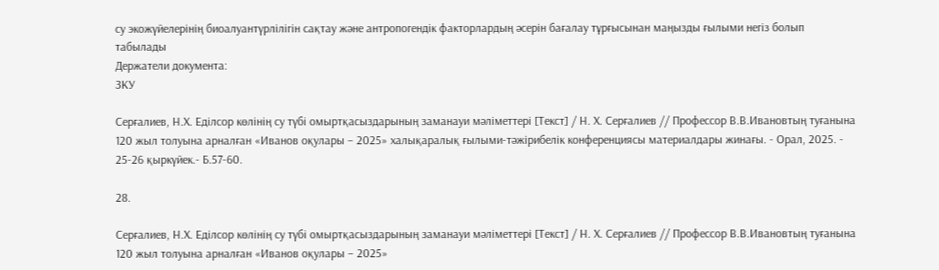су экожүйелерінің биоалуантүрлілігін сақтау және антропогендік факторлардың әсерін бағалау тұрғысынан маңызды ғылыми негіз болып табылады
Держатели документа:
ЗКУ

Серғалиев, Н.Х. Еділсор көлінің су түбі омыртқасыздарының заманауи мәліметтері [Текст] / Н. Х. Серғалиев // Профессор В.В.Ивановтың туғанына 120 жыл толуына арналған «Иванов оқулары – 2025» халықаралық ғылыми-тәжірибелік конференциясы материалдары жинағы. - Орал, 2025. - 25-26 қыркүйек.- Б.57-60.

28.

Серғалиев, Н.Х. Еділсор көлінің су түбі омыртқасыздарының заманауи мәліметтері [Текст] / Н. Х. Серғалиев // Профессор В.В.Ивановтың туғанына 120 жыл толуына арналған «Иванов оқулары – 2025»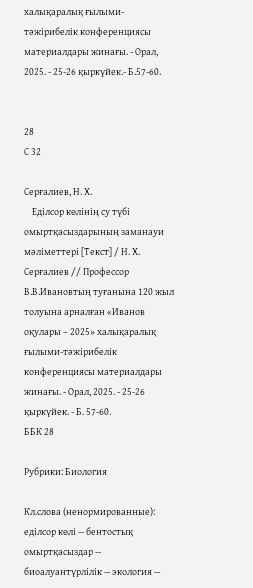халықаралық ғылыми-тәжірибелік конференциясы материалдары жинағы. - Орал, 2025. - 25-26 қыркүйек.- Б.57-60.


28
С 32

Серғалиев, Н. Х.
    Еділсор көлінің су түбі омыртқасыздарының заманауи мәліметтері [Текст] / Н. Х. Серғалиев // Профессор В.В.Ивановтың туғанына 120 жыл толуына арналған «Иванов оқулары – 2025» халықаралық ғылыми-тәжірибелік конференциясы материалдары жинағы. - Орал, 2025. - 25-26 қыркүйек. - Б. 57-60.
ББК 28

Рубрики: Биология

Кл.слова (ненормированные):
еділсор көлі -- бентостық омыртқасыздар -- биоалуантүрлілік -- экология --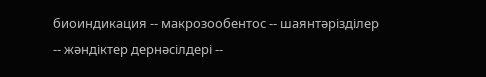биоиндикация -- макрозообентос -- шаянтәрізділер -- жәндіктер дернәсілдері --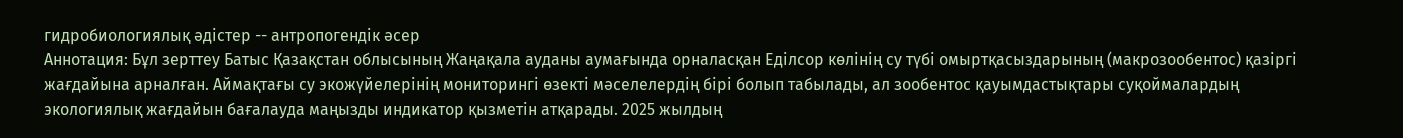гидробиологиялық әдістер -- антропогендік әсер
Аннотация: Бұл зерттеу Батыс Қазақстан облысының Жаңақала ауданы аумағында орналасқан Еділсор көлінің су түбі омыртқасыздарының (макрозообентос) қазіргі жағдайына арналған. Аймақтағы су экожүйелерінің мониторингі өзекті мәселелердің бірі болып табылады, ал зообентос қауымдастықтары суқоймалардың экологиялық жағдайын бағалауда маңызды индикатор қызметін атқарады. 2025 жылдың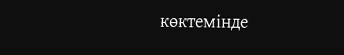көктемінде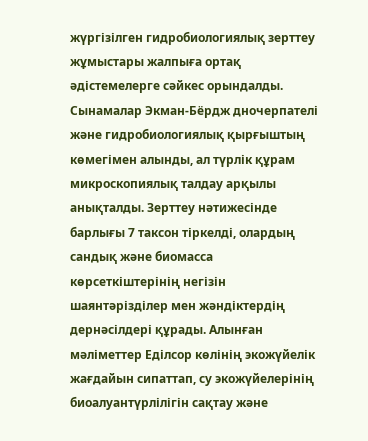жүргізілген гидробиологиялық зерттеу жұмыстары жалпыға ортақ әдістемелерге сәйкес орындалды. Сынамалар Экман-Бёрдж дночерпателі және гидробиологиялық қырғыштың көмегімен алынды, ал түрлік құрам микроскопиялық талдау арқылы анықталды. Зерттеу нәтижесінде барлығы 7 таксон тіркелді, олардың сандық және биомасса көрсеткіштерінің негізін шаянтәрізділер мен жәндіктердің дернәсілдері құрады. Алынған мәліметтер Еділсор көлінің экожүйелік жағдайын сипаттап, су экожүйелерінің биоалуантүрлілігін сақтау және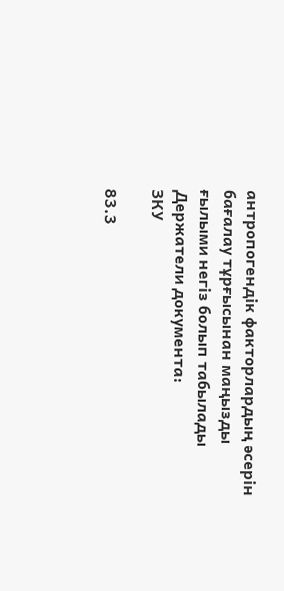антропогендік факторлардың әсерін бағалау тұрғысынан маңызды ғылыми негіз болып табылады
Держатели документа:
ЗКУ

83.3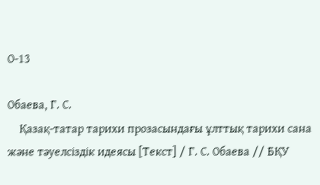О-13

Обаева, Г. С.
    Қазақ-татар тарихи прозасындағы ұлттық тарихи сана жəне тəуелсіздік идеясы [Текст] / Г. С. Обаева // БҚУ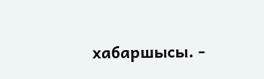хабаршысы. -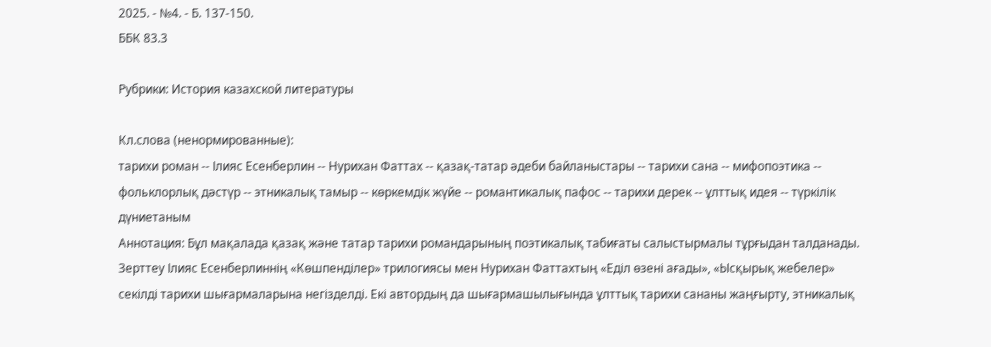2025. - №4. - Б. 137-150.
ББК 83.3

Рубрики: История казахской литературы

Кл.слова (ненормированные):
тарихи роман -- Ілияс Есенберлин -- Нурихан Фаттах -- қазақ-татар əдеби байланыстары -- тарихи сана -- мифопоэтика -- фольклорлық дəстүр -- этникалық тамыр -- көркемдік жүйе -- романтикалық пафос -- тарихи дерек -- ұлттық идея -- түркілік дүниетаным
Аннотация: Бұл мақалада қазақ жəне татар тарихи романдарының поэтикалық табиғаты салыстырмалы тұрғыдан талданады. Зерттеу Ілияс Есенберлиннің «Көшпенділер» трилогиясы мен Нурихан Фаттахтың «Еділ өзені ағады», «Ысқырық жебелер» секілді тарихи шығармаларына негізделді. Екі автордың да шығармашылығында ұлттық тарихи сананы жаңғырту, этникалық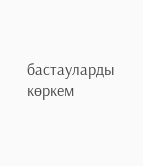бастауларды көркем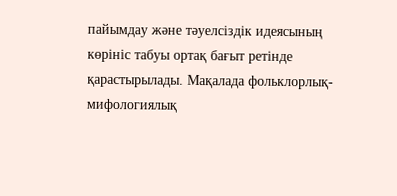пайымдау жəне тəуелсіздік идеясының көрініс табуы ортақ бағыт ретінде қарастырылады. Мақалада фольклорлық-мифологиялық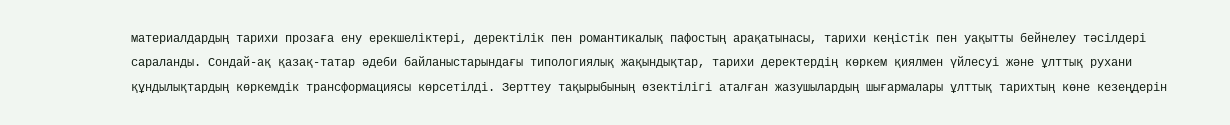материалдардың тарихи прозаға ену ерекшеліктері, деректілік пен романтикалық пафостың арақатынасы, тарихи кеңістік пен уақытты бейнелеу тəсілдері сараланды. Сондай-ақ қазақ-татар əдеби байланыстарындағы типологиялық жақындықтар, тарихи деректердің көркем қиялмен үйлесуі жəне ұлттық рухани құндылықтардың көркемдік трансформациясы көрсетілді. Зерттеу тақырыбының өзектілігі аталған жазушылардың шығармалары ұлттық тарихтың көне кезеңдерін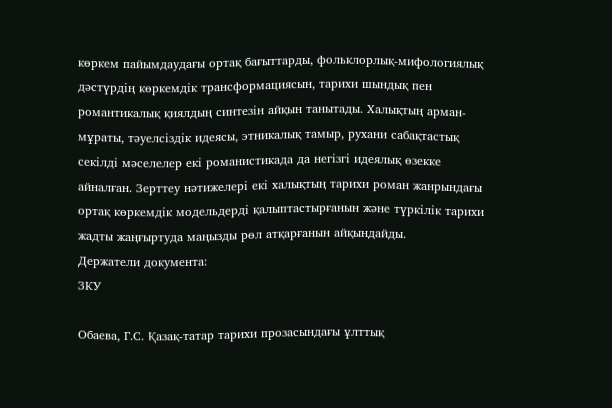көркем пайымдаудағы ортақ бағыттарды, фольклорлық-мифологиялық дəстүрдің көркемдік трансформациясын, тарихи шындық пен романтикалық қиялдың синтезін айқын танытады. Халықтың арман- мұраты, тəуелсіздік идеясы, этникалық тамыр, рухани сабақтастық секілді мəселелер екі романистикада да негізгі идеялық өзекке айналған. Зерттеу нəтижелері екі халықтың тарихи роман жанрындағы ортақ көркемдік модельдерді қалыптастырғанын жəне түркілік тарихи жадты жаңғыртуда маңызды рөл атқарғанын айқындайды.
Держатели документа:
ЗКУ

Обаева, Г.С. Қазақ-татар тарихи прозасындағы ұлттық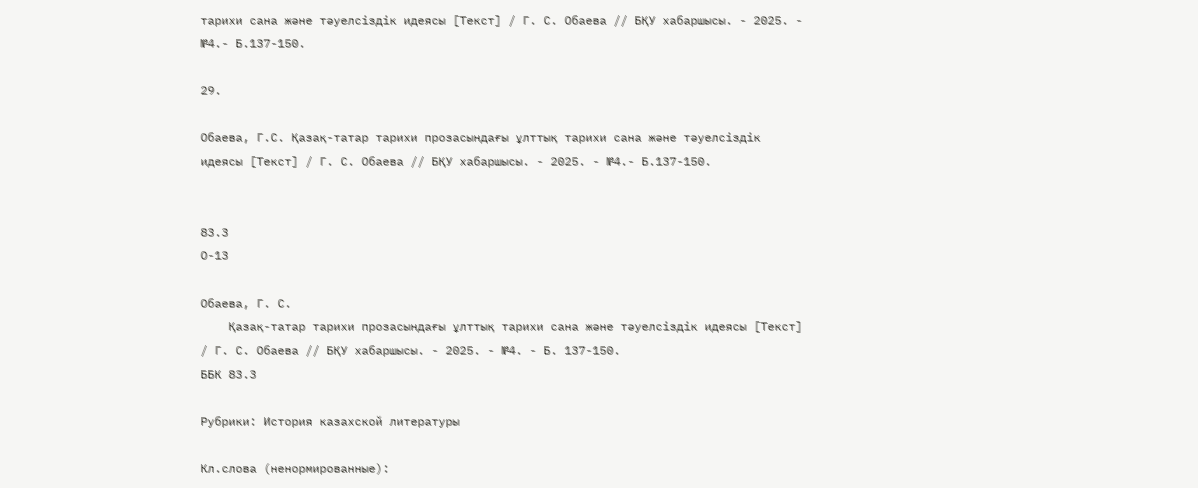тарихи сана жəне тəуелсіздік идеясы [Текст] / Г. С. Обаева // БҚУ хабаршысы. - 2025. - №4.- Б.137-150.

29.

Обаева, Г.С. Қазақ-татар тарихи прозасындағы ұлттық тарихи сана жəне тəуелсіздік идеясы [Текст] / Г. С. Обаева // БҚУ хабаршысы. - 2025. - №4.- Б.137-150.


83.3
О-13

Обаева, Г. С.
    Қазақ-татар тарихи прозасындағы ұлттық тарихи сана жəне тəуелсіздік идеясы [Текст] / Г. С. Обаева // БҚУ хабаршысы. - 2025. - №4. - Б. 137-150.
ББК 83.3

Рубрики: История казахской литературы

Кл.слова (ненормированные):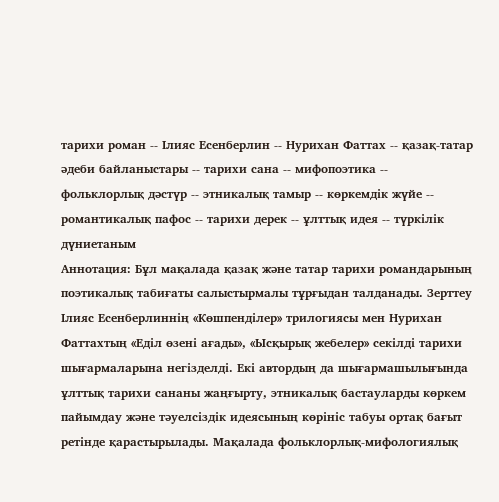тарихи роман -- Ілияс Есенберлин -- Нурихан Фаттах -- қазақ-татар əдеби байланыстары -- тарихи сана -- мифопоэтика -- фольклорлық дəстүр -- этникалық тамыр -- көркемдік жүйе -- романтикалық пафос -- тарихи дерек -- ұлттық идея -- түркілік дүниетаным
Аннотация: Бұл мақалада қазақ жəне татар тарихи романдарының поэтикалық табиғаты салыстырмалы тұрғыдан талданады. Зерттеу Ілияс Есенберлиннің «Көшпенділер» трилогиясы мен Нурихан Фаттахтың «Еділ өзені ағады», «Ысқырық жебелер» секілді тарихи шығармаларына негізделді. Екі автордың да шығармашылығында ұлттық тарихи сананы жаңғырту, этникалық бастауларды көркем пайымдау жəне тəуелсіздік идеясының көрініс табуы ортақ бағыт ретінде қарастырылады. Мақалада фольклорлық-мифологиялық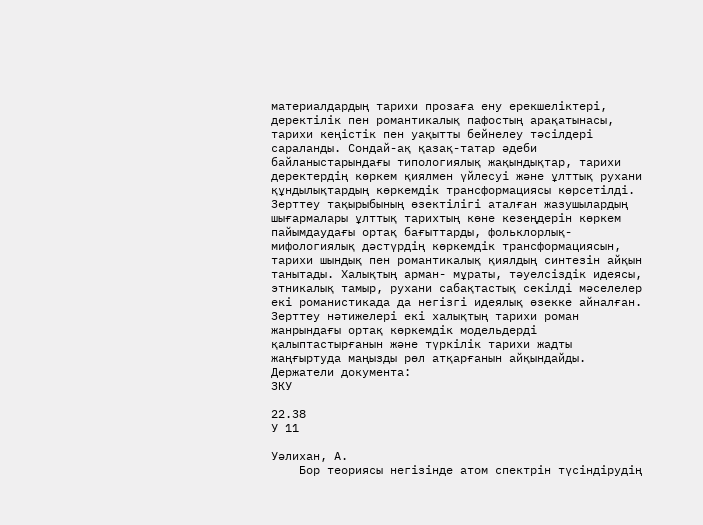материалдардың тарихи прозаға ену ерекшеліктері, деректілік пен романтикалық пафостың арақатынасы, тарихи кеңістік пен уақытты бейнелеу тəсілдері сараланды. Сондай-ақ қазақ-татар əдеби байланыстарындағы типологиялық жақындықтар, тарихи деректердің көркем қиялмен үйлесуі жəне ұлттық рухани құндылықтардың көркемдік трансформациясы көрсетілді. Зерттеу тақырыбының өзектілігі аталған жазушылардың шығармалары ұлттық тарихтың көне кезеңдерін көркем пайымдаудағы ортақ бағыттарды, фольклорлық-мифологиялық дəстүрдің көркемдік трансформациясын, тарихи шындық пен романтикалық қиялдың синтезін айқын танытады. Халықтың арман- мұраты, тəуелсіздік идеясы, этникалық тамыр, рухани сабақтастық секілді мəселелер екі романистикада да негізгі идеялық өзекке айналған. Зерттеу нəтижелері екі халықтың тарихи роман жанрындағы ортақ көркемдік модельдерді қалыптастырғанын жəне түркілік тарихи жадты жаңғыртуда маңызды рөл атқарғанын айқындайды.
Держатели документа:
ЗКУ

22.38
У 11

Уәлихан, А.
    Бор теориясы негізінде атом спектрін түсіндірудің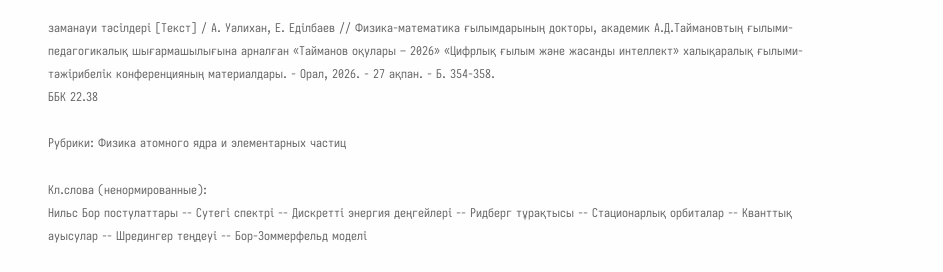заманауи тәсілдері [Текст] / А. Уәлихан, Е. Еділбаев // Физика-математика ғылымдарының докторы, академик А.Д.Таймановтың ғылыми-педагогикалық шығармашылығына арналған «Тайманов оқулары – 2026» «Цифрлық ғылым және жасанды интеллект» халықаралық ғылыми-тәжірибелік конференцияның материалдары. - Орал, 2026. - 27 ақпан. - Б. 354-358.
ББК 22.38

Рубрики: Физика атомного ядра и элементарных частиц

Кл.слова (ненормированные):
Нильс Бор постулаттары -- Сутегі спектрі -- Дискретті энергия деңгейлері -- Ридберг тұрақтысы -- Стационарлық орбиталар -- Кванттық ауысулар -- Шредингер теңдеуі -- Бор-Зоммерфельд моделі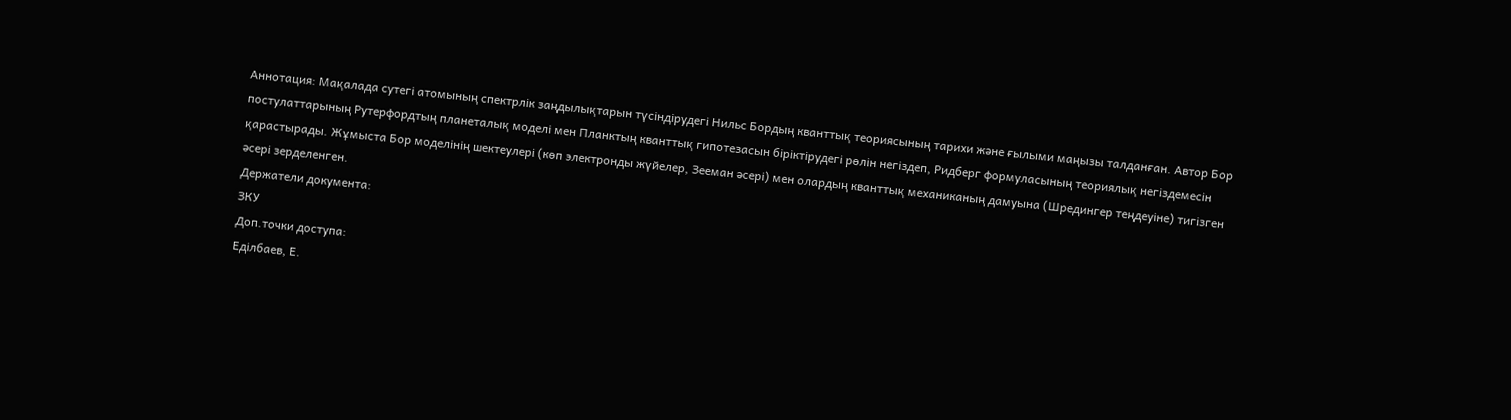Аннотация: Мақалада сутегі атомының спектрлік заңдылықтарын түсіндірудегі Нильс Бордың кванттық теориясының тарихи және ғылыми маңызы талданған. Автор Бор постулаттарының Рутерфордтың планеталық моделі мен Планктың кванттық гипотезасын біріктірудегі рөлін негіздеп, Ридберг формуласының теориялық негіздемесін қарастырады. Жұмыста Бор моделінің шектеулері (көп электронды жүйелер, Зееман әсері) мен олардың кванттық механиканың дамуына (Шредингер теңдеуіне) тигізген әсері зерделенген.
Держатели документа:
ЗКУ
Доп.точки доступа:
Еділбаев, Е.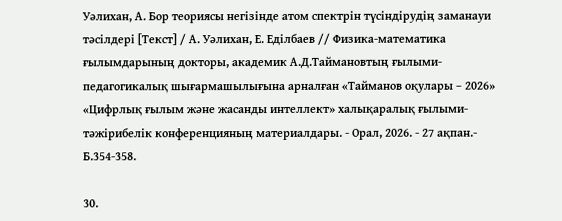Уәлихан, А. Бор теориясы негізінде атом спектрін түсіндірудің заманауи тәсілдері [Текст] / А. Уәлихан, Е. Еділбаев // Физика-математика ғылымдарының докторы, академик А.Д.Таймановтың ғылыми-педагогикалық шығармашылығына арналған «Тайманов оқулары – 2026» «Цифрлық ғылым және жасанды интеллект» халықаралық ғылыми-тәжірибелік конференцияның материалдары. - Орал, 2026. - 27 ақпан.- Б.354-358.

30.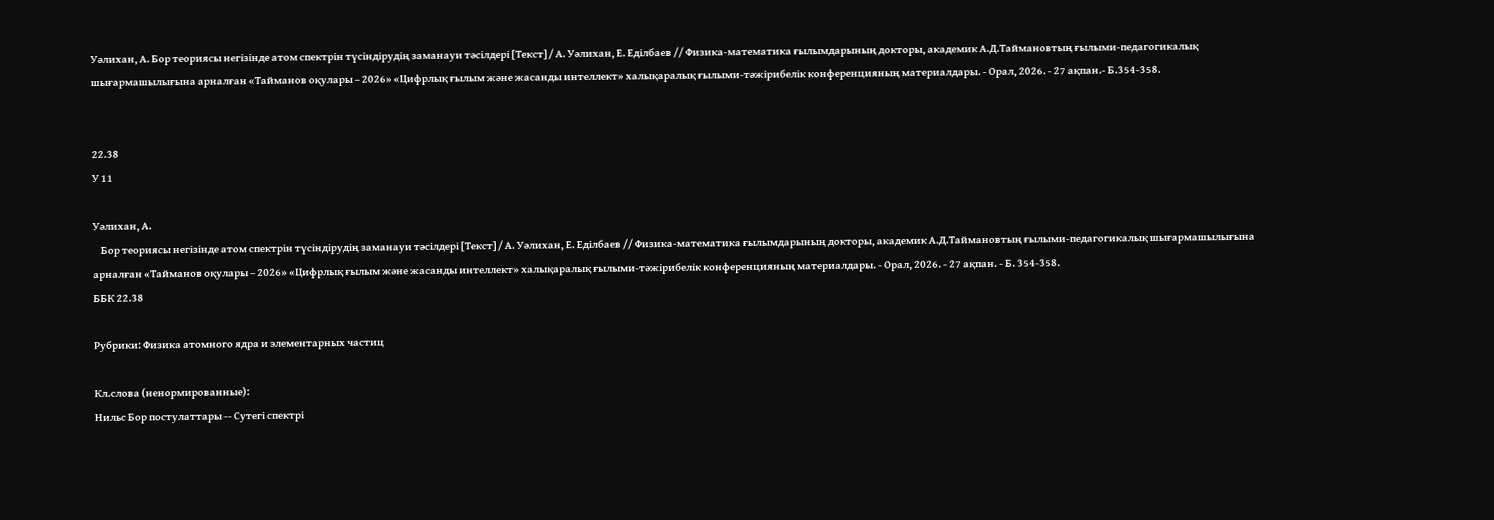Уәлихан, А. Бор теориясы негізінде атом спектрін түсіндірудің заманауи тәсілдері [Текст] / А. Уәлихан, Е. Еділбаев // Физика-математика ғылымдарының докторы, академик А.Д.Таймановтың ғылыми-педагогикалық шығармашылығына арналған «Тайманов оқулары – 2026» «Цифрлық ғылым және жасанды интеллект» халықаралық ғылыми-тәжірибелік конференцияның материалдары. - Орал, 2026. - 27 ақпан.- Б.354-358.


22.38
У 11

Уәлихан, А.
    Бор теориясы негізінде атом спектрін түсіндірудің заманауи тәсілдері [Текст] / А. Уәлихан, Е. Еділбаев // Физика-математика ғылымдарының докторы, академик А.Д.Таймановтың ғылыми-педагогикалық шығармашылығына арналған «Тайманов оқулары – 2026» «Цифрлық ғылым және жасанды интеллект» халықаралық ғылыми-тәжірибелік конференцияның материалдары. - Орал, 2026. - 27 ақпан. - Б. 354-358.
ББК 22.38

Рубрики: Физика атомного ядра и элементарных частиц

Кл.слова (ненормированные):
Нильс Бор постулаттары -- Сутегі спектрі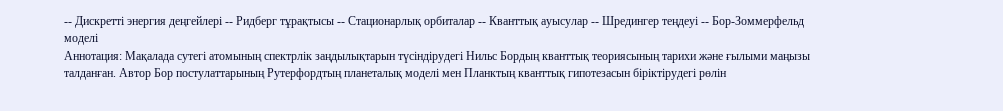-- Дискретті энергия деңгейлері -- Ридберг тұрақтысы -- Стационарлық орбиталар -- Кванттық ауысулар -- Шредингер теңдеуі -- Бор-Зоммерфельд моделі
Аннотация: Мақалада сутегі атомының спектрлік заңдылықтарын түсіндірудегі Нильс Бордың кванттық теориясының тарихи және ғылыми маңызы талданған. Автор Бор постулаттарының Рутерфордтың планеталық моделі мен Планктың кванттық гипотезасын біріктірудегі рөлін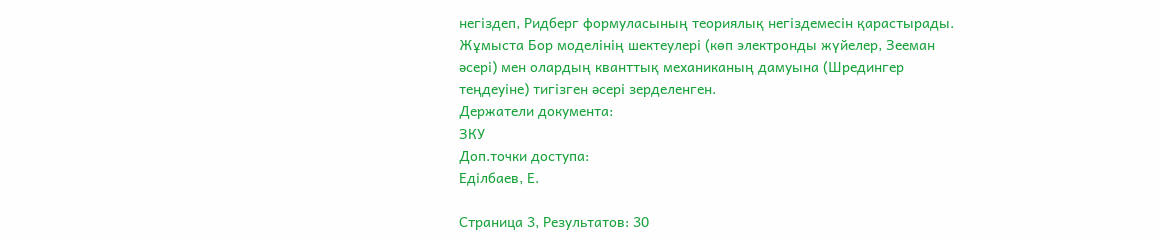негіздеп, Ридберг формуласының теориялық негіздемесін қарастырады. Жұмыста Бор моделінің шектеулері (көп электронды жүйелер, Зееман әсері) мен олардың кванттық механиканың дамуына (Шредингер теңдеуіне) тигізген әсері зерделенген.
Держатели документа:
ЗКУ
Доп.точки доступа:
Еділбаев, Е.

Страница 3, Результатов: 30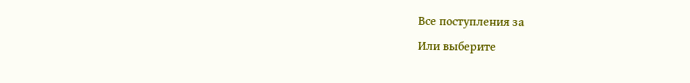Все поступления за
Или выберите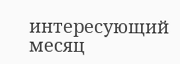интересующий месяц